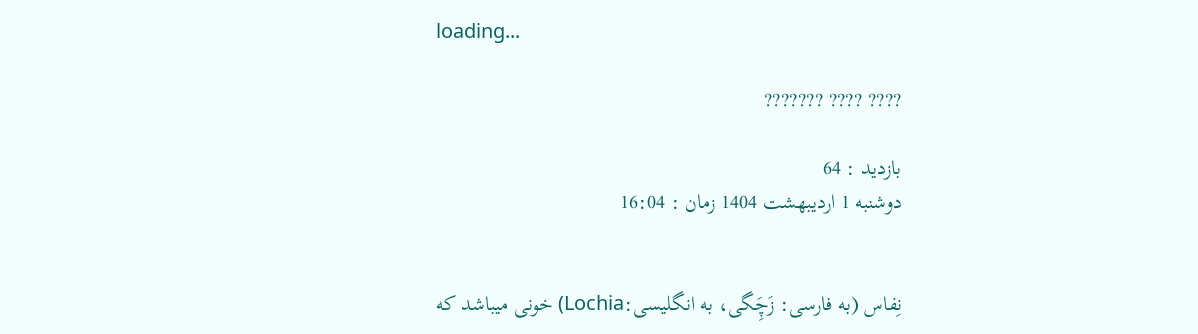loading...

???? ???? ???????

بازدید : 64
دوشنبه 1 ارديبهشت 1404 زمان : 16:04


نِفاس (به فارسی: زَچَِگی، به انگلیسی:Lochia) خونی میباشد که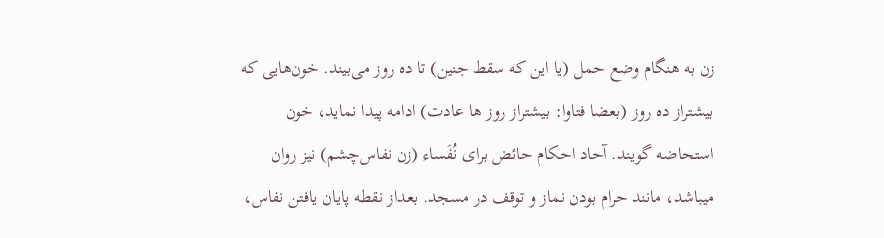زن به هنگام وضع حمل (یا این که سقط جنین) تا ده روز می‌بیند. خون‌هایی که بیشتراز ده روز (بعضا فتاوا: بیشتراز روز ها عادت) ادامه پیدا نماید، خون استحاضه گویند. آحاد احکام حائض برای نُفَساء (زن نفاس‌چشم) نیز روان میباشد، مانند حرام بودن نماز و توقف در مسجد. بعداز نقطه پایان یافتن نفاس،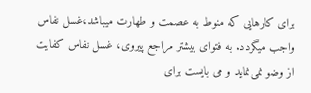برای کارهایی که منوط به عصمت و طهارت میباشد،غسل نفاس واجب میگردد. به فتوای بیشتر مراجع پیروی، غسل نفاس کفایت از وضو نمی‌نماید و می بایست برای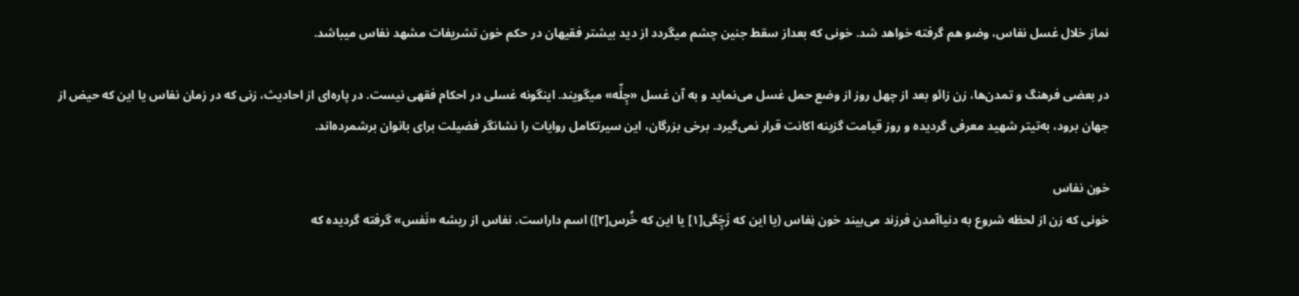نماز خلال غسل نفاس، وضو هم گرفته خواهد شد. خونی که بعداز سقط جنین چشم میگردد از دید بیشتر فقیهان در حکم خون تشریفات مشهد نفاس میباشد.

در بعضی فرهنگ و تمدن‌ها، زن زائو بعد از چهل روز از وضع حمل غسل می‌نماید و به آن غسل «چِلِّه» میگویند. اینگونه غسلی در احکام فقهی نیست. در پاره‌ای از احادیث، زنی که در زمان نفاس یا این که حیض از جهان برود، به‌تیتر شهید معرفی گردیده و روز قیامت گزینه اکانت قرار نمی‌گیرد. برخی بزرگان، این سیرتکامل روایات را نشانگر فضیلت برای بانوان برشمرده‌اند.

خون نفاس
خونی که زن از لحظه شروع به دنیاآمدن فرزند می‌بیند خون نِفاس (یا این که زَچَِگی[۱] یا این که خُرس[۲]) اسم داراست. نفاس از ریشه «نَفس» گرفته گردیده که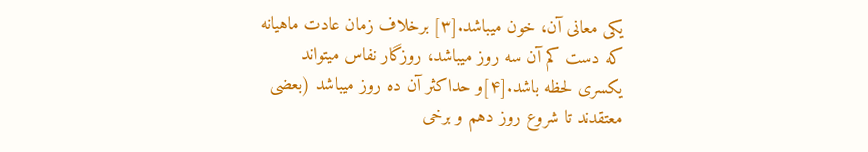یکی معانی آن، خون میباشد.[۳] برخلاف زمان عادت ماهیانه که دست کم آن سه روز میباشد، روزگار نفاس میتواند یکسری لحظه باشد.[۴]و حداکثر آن ده روز میباشد (بعضی معتقدند تا شروع روز دهم و برخی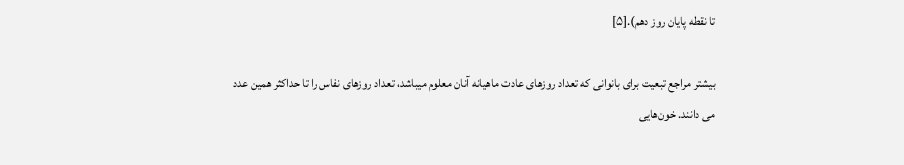تا نقطه پایان روز دهم).[۵]

بیشتر مراجع تبعیت برای بانوانی که تعداد روزهای عادت ماهیانه آنان معلوم میباشد، تعداد روزهای نفاس را تا حداکثر همین عدد می دانند. خون‌هایی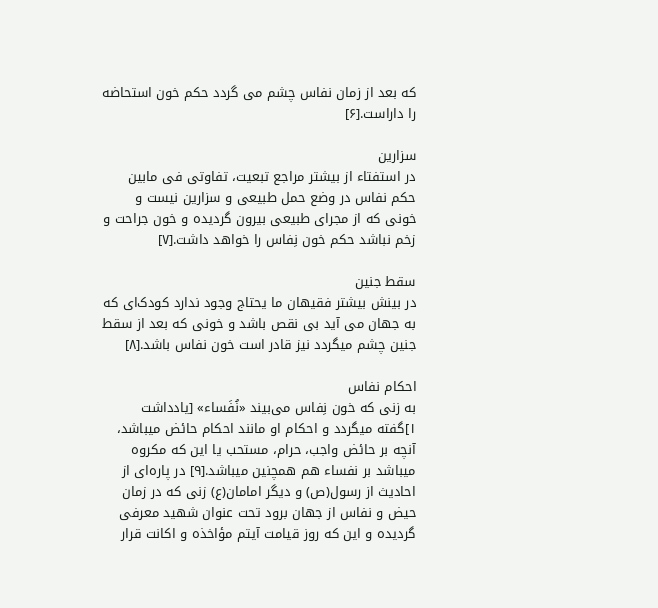که بعد از زمان نفاس چشم می گردد حکم خون استحاضه را داراست.[۶]

سزارین
در استفتاء از بیشتر مراجع تبعیت، تفاوتی فی مابین حکم نفاس در وضع حمل طبیعی و سزارین نیست و خونی که از مجرای طبیعی بیرون گردیده و خون جراحت و زخم نباشد حکم خون نِفاس را خواهد داشت.[۷]

سقط جنین
در بینش بیشتر فقیهان ما یحتاج وجود ندارد کودک‌ای که به جهان می آید بی نقص باشد و خونی که بعد از سقط جنین چشم میگردد نیز قادر است خون نفاس باشد.[۸]

احکام نفاس
به زنی که خون نِفاس می‌بیند «نُفَساء» [یادداشت ۱]گفته میگردد و احکام او مانند احکام حائض میباشد، آنچه بر حائض واجب، حرام، مستحب یا این که مکروه میباشد بر نفساء هم همچنین میباشد.[۹] در پاره‌ای از احادیث از رسول(ص) و دیگر امامان(ع) زنی که در زمان حیض و نفاس از جهان برود تحت عنوان شهید معرفی گردیده و این که روز قیامت آیتم مؤاخذه و اکانت قرار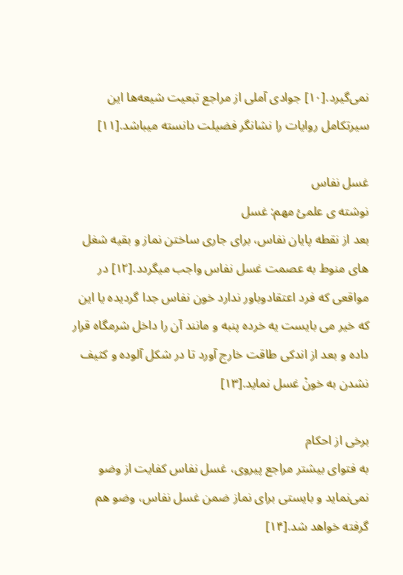نمی‌گیرد.[۱۰] جوادی آملی از مراجع تبعیت شیعه‌ها این سیرتکامل روایات را نشانگر فضیلت دانسته میباشد.[۱۱]

غسل نفاس
نوشته ی علمیٔ مهم: غسل
بعد از نقطه پایان نفاس، برای جاری ساختن نماز و بقیه شغل های منوط به عصمت غسل نفاس واجب میگردد.[۱۲] در مواقعی که فرد اعتقادوباور ندارد خون نفاس جدا گردیده یا این که خیر می بایست یه خرده پنبه و مانند آن را داخل شرمگاه قرار داده و بعد از اندکی طاقت خارج آورد تا در شکل آلوده و کثیف نشدن به خونْ غسل نماید.[۱۳]

برخی از احکام
به فتوای بیشتر مراجع پیروی، غسل نفاس کفایت از وضو نمی‌نماید و بایستی برای نماز ضمن غسل نفاس، وضو هم گرفته خواهد شد.[۱۴]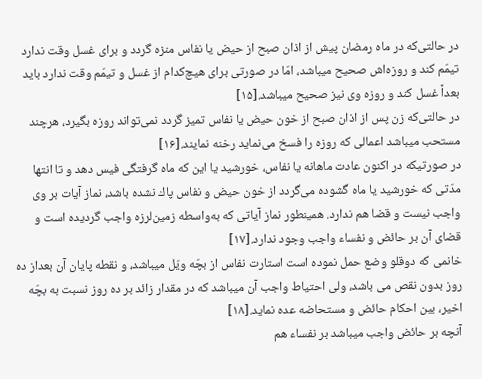در حالتی‌که در ماه رمضان پيش از اذان صبح از حيض يا نفاس منزه گردد و براى غسل وقت ندارد تيمّم كند و روزه‌اش صحيح میباشد، امّا در صورتی براى هیچ‌کدام از غسل و تيمّم وقت ندارد بايد بعداً غسل كند و روزه وی نيز صحيح میباشد.[۱۵]
در حالتی‌که زن پس از اذان صبح از خون حيض يا نفاس تمیز گردد نمی‌تواند روزه بگیرد، هرچند مستحب میباشد اعمالى که روزه را فسخ می‌نماید رخنه‌ نمایند.[۱۶]
در صورتیکه در اکنون عادت ماهانه يا نفاس، خورشید یا این که ماه گرفتگی فیس دهد و تا انتها مدّتى كه خورشيد يا ماه گشوده می‌گردد از خون حيض و نفاس پاك نشده باشد، نماز آيات بر وی واجب نيست و قضا هم ندارد. همینطور نماز آیاتی که به‌واسطه زمین‌لرزه واجب گردیده است و قضای آن بر حائض و نفساء واجب وجود ندارد.[۱۷]
خانمی که دوقلو وضع حمل نموده است استارت نفاس از بچّه ویّل میباشد، و نقطه پایان آن بعداز ده روز بدون نقص مى باشد، ولى احتیاط واجب آن میباشد که در مقدار زائد بر ده روز نسبت به بچّه اخیر، بین احکام حائض و مستحاضه عده نماید.[۱۸]
آنچه بر حائض واجب میباشد بر نفساء هم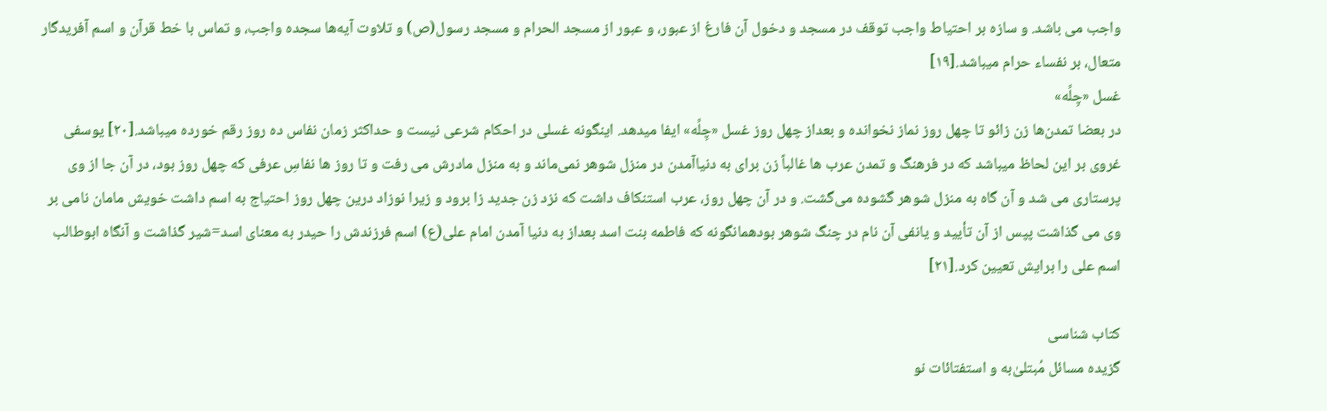واجب می باشد. و سازه بر احتیاط واجب توقف در مسجد و دخول آن فارغ از عبور، و عبور از مسجد الحرام و مسجد رسول(ص) و تلاوت آیه‌ها سجده واجب، و تماس با خط قرآن و اسم آفریدگار متعال، بر نفساء حرام میباشد.[۱۹]
غسل «چِلِّه»
در بعضا تمدن‌ها زن زائو تا چهل روز نماز نخوانده و بعداز چهل روز غسل «چِلِّه» ایفا میدهد. اینگونه غسلی در احکام شرعی نیست و حداکثر زمان نفاس ده روز رقم خورده میباشد.[۲۰] یوسفی غروی بر این لحاظ میباشد که در فرهنگ و تمدن عرب ها غالباً زن برای به دنیاآمدن در منزل شوهر نمی‌ماند و به منزل مادرش می رفت و تا روز ها نفاسِ عرفی که چهل روز بود، در آن جا از وی پرستاری می شد و آن گاه به منزل شوهر گشوده می‌گشت. و در آن چهل روز، عرب استنکاف داشت که نزد زن جدید زا برود و زیرا نوزاد درین چهل روز احتیاج به اسم داشت خویش مامان نامی بر وی می گذاشت پپس از آن تأیید و یانفی آن نام در چنگ شوهر بودهمانگونه که فاطمه بنت اسد بعداز به دنیا آمدن امام علی(ع) اسم فرزندش را حیدر به معنای اسد=شیر گذاشت و آنگاه ابوطالب اسم علی را برایش تعیین کرد.[۲۱]

کتاب شناسی
گزیده مسائل مُبتلی‌ٰبه و استفتائات نو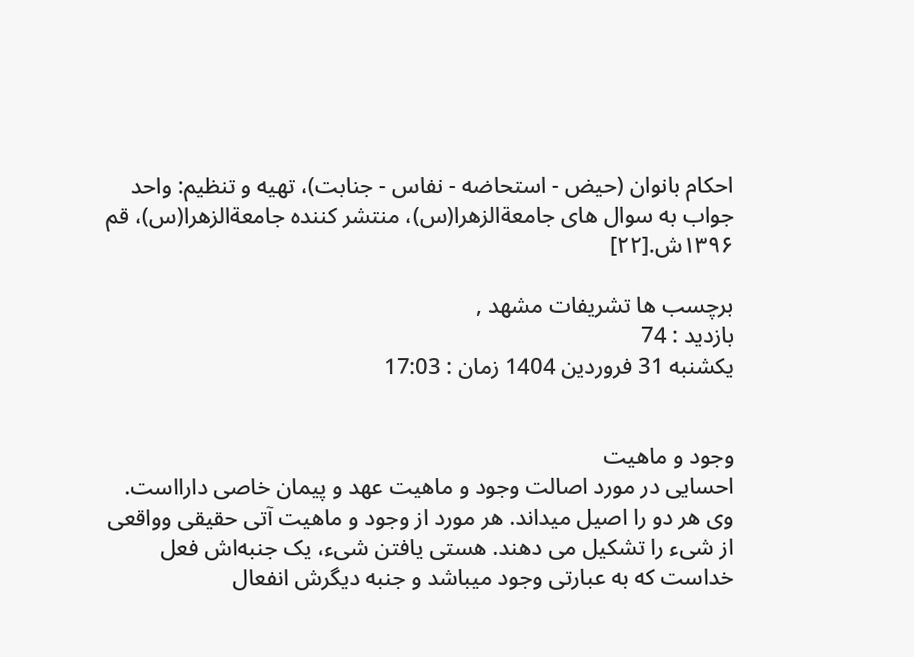احکام بانوان (حیض - استحاضه - نفاس - جنابت)، تهيه و تنظيم: واحد جواب به سوال های جامعةالزهرا(س)، منتشر کننده جامعةالزهرا(س)، قم ۱۳۹۶ش.[۲۲]

برچسب ها تشریفات مشهد ,
بازدید : 74
يکشنبه 31 فروردين 1404 زمان : 17:03


وجود و ماهیت
احسایی در مورد اصالت وجود و ماهیت عهد و پیمان خاصی دارااست. وی هر دو را اصیل میداند. هر مورد از وجود و ماهیت آتی حقیقی وواقعی از شیء را تشکیل می دهند. هستی یافتن شیء، یک جنبه‌اش فعل خداست که به عبارتی وجود میباشد و جنبه دیگرش انفعال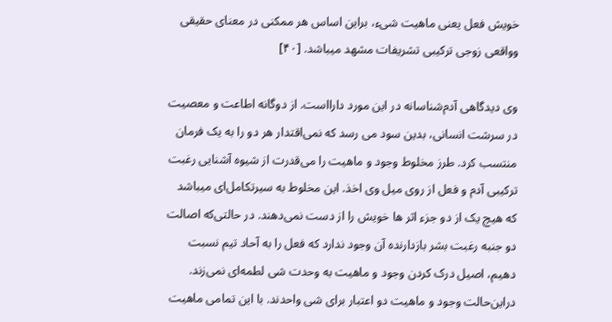خویش فعل یعنی ماهیت شیء، براین اساس هر ممکنی در معنای حقیقی وواقعی زوجی ترکیبی تشریفات مشهد میباشد. [۴۰]

وی دیدگاهی آدم‌شناسانه در این مورد دارااست. از دوگانه اطاعت و معصیت در سرشت انسانی، بدین سود می رسد که نمی‌اقتدار هر دو را به یک فرمان منتسب کرد. طرز مخلوط وجود و ماهیت را می‌قدرت از شیوه آشنایی رغبت ترکیبی آدم و فعل از روی میل وی اخذ. این مخلوط به سیرتکامل‌ای میباشد که هیچ یک از دو جزء اثر ها خویش را از دست نمی‌دهند. در حالتی‌که اصالت دو جنبه رغبت بشر بازدارنده آن وجود ندارد که فعل را به آحاد تیم نسبت دهیم، اصیل درک کردن وجود و ماهیت به وحدت شی لطمه‌ای نمی‌زند. در‌این‌حالت‌ وجود و ماهیت دو اعتبار برای شی واحدند. با این تمامی ماهیت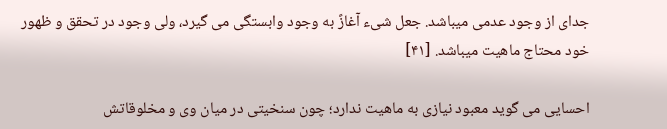جدای از وجود عدمی میباشد. جعل شیء آغازً به وجود وابستگی می گیرد، ولی وجود در تحقق و ظهور خود محتاج ماهیت میباشد. [۴۱]

احسایی می گوید معبود نیازی به ماهیت ندارد؛ چون سنخیتی در میان وی و مخلوقاتش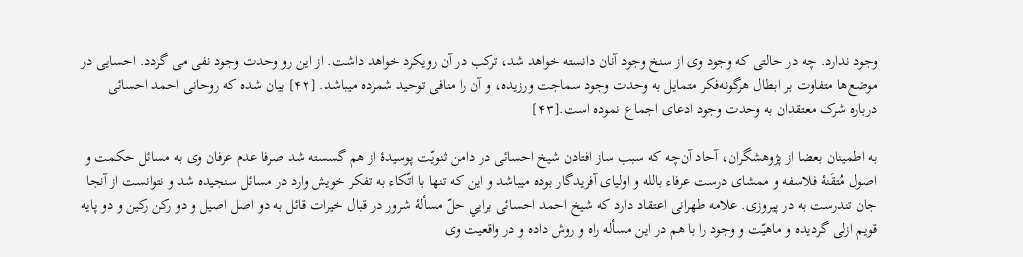وجود ندارد. چه در حالتی که وجود وی از سنخ وجود آنان دانسته خواهد شد، ترکب در آن رویکرد خواهد داشت. از این رو وحدت وجود نفی می گردد. احسایی در موضع‌ها متفاوت بر ابطال هرگونه‌فکر متمایل به وحدت وجود سماجت ورزیده، و آن را منافی توحید شمرده میباشد. [۴۲] بیان شده که روحانی احمد احسائی درباره شرک معتقدان به وحدت وجود ادعای اجماع نموده است.[۴۳]

به اطمینان بعضا از پژوهشگران، آحاد آن‌چه كه‌ سبب ساز افتادن شيخ‌ احسائی در دامن‌ ثنويّت‌ پوسيدۀ از هم‌ گسسته شد صرفا‌ عدم‌ عرفان‌ وی به‌ مسائل‌ حكمت‌ و اصول‌ مُتقَنۀ فلاسفه‌ و ممشای درست‌ عرفاء بالله‌ و اولیای آفریدگار بوده‌ میباشد‌ و این که تنها با اتّکاء به‌ تفکر خویش وارد در مسائل‌ سنجیده‌ شد و نتوانست‌ از آنجا جان‌ تندرست‌ به‌ در پیروزی. علامه طهرانی اعتقاد دارد که شيخ‌ احمد احسائی برایي حلّ مسألۀ شرور در قبال خیرات‌ قائل‌ به‌ دو اصل‌ اصیل‌ و دو ركن‌ ركين‌ و دو پایه‌ قویم‌ ازلی گردیده‌ و ماهيّت‌ و وجود را با هم در اين‌ مسأله‌ راه و روش‌ داده‌ و در واقعیت وی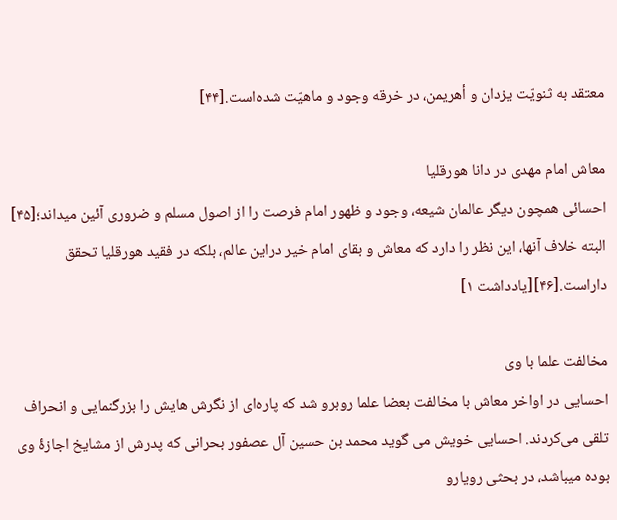معتقد به‌ ثنويّت‌ يزدان‌ و أهريمن‌، در خرقه‌ وجود و ماهيّت‌ شد‌ه‌است.[۴۴]

معاش امام مهدی در دانا هورقلیا
احسائی همچون دیگر عالمان شیعه، وجود و ظهور امام فرصت را از اصول مسلم و ضروری آئین میداند؛[۴۵] البته خلاف آنها، این نظر را دارد كه معاش و بقای امام خیر در‌این عالم، بلكه در فقید هورقلیا تحقق داراست.[۴۶][یادداشت ۱]

مخالفت علما با وی
احسایی در اواخر معاش با مخالفت بعضا علما روبرو شد که پاره‌ای از نگرش هایش را بزرگنمایی و انحراف تلقی می‌کردند. احسایی خویش می گوید محمد بن حسین آل عصفور بحرانی که پدرش از مشایخ اجازۀ وی بوده میباشد، در بحثی رویارو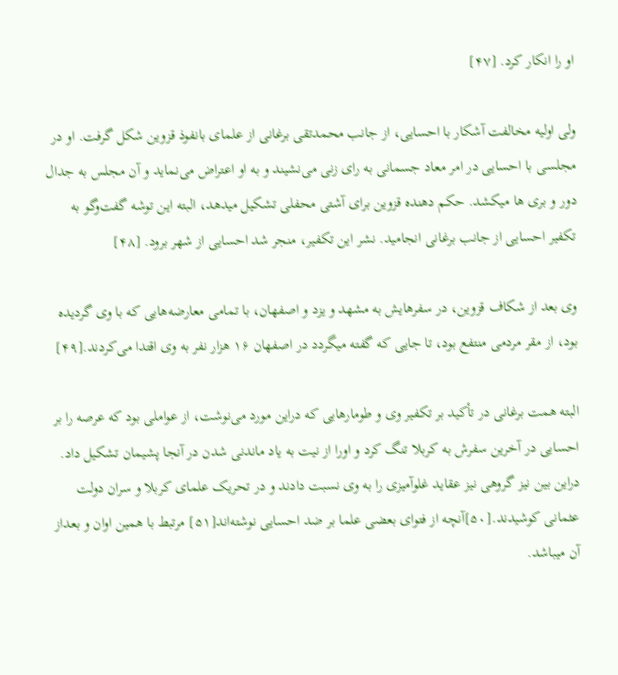او را انکار کرد. [۴۷]

ولی اولیه مخالفت آشکار با احسایی، از جانب محمدتقی برغانی از علمای بانفوذ قزوین شکل گرفت. او در مجلسی با احسایی در امر معاد جسمانی به رای زنی می‌نشیند و به او اعتراض می‌نماید و آن مجلس به جدال دور و بری ها میکشد. حکم دهنده قزوین برای آشتی محفلی تشکیل میدهد، البته این توشه گفت‌و‌گو به تکفیر احسایی از جانب برغانی انجامید. نشر این تکفیر، منجر شد احسایی از شهر برود. [۴۸]

وی بعد از شکاف قزوین، در سفرهایش به مشهد و یزد و اصفهان، با تمامی معارضه‌هایی که با وی گردیده بود، از مقر مردمی منتفع بود، تا جایی که گفته میگردد در اصفهان ۱۶ هزار نفر به وی اقتدا می‌کردند.[۴۹]

البته همت برغانی در تأکید بر تکفیر وی و طومار‌هایی که دراین مورد می‌نوشت، از عواملی بود که عرصه را بر احسایی در آخرین سفرش به کربلا تنگ کرد و اورا از نیت به یاد ماندنی شدن در آنجا پشیمان تشکیل داد. در‌این بین نیز گروهی نیز عقاید غلوآمیزی را به وی نسبت دادند و در تحریک علمای کربلا و سران دولت عثمانی کوشیدند.[۵۰]آنچه از فتوای بعضی علما بر ضد احسایی نوشته‌اند[۵۱] مرتبط با همین اوان و بعداز آن میباشد.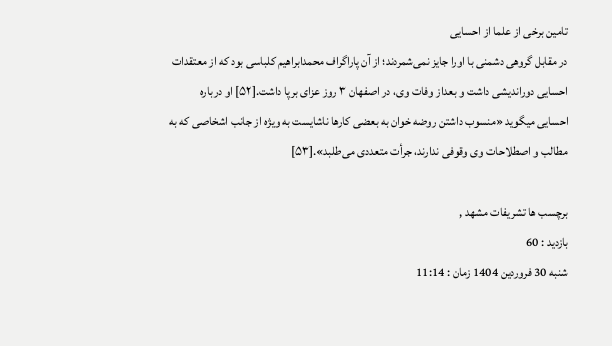تامین برخی از علما از احسایی
در مقابل گروهی دشمنی با اورا جایز نمی‌شمردند؛ از آن پاراگراف محمدابراهیم کلباسی بود که از معتقدات احسایی دوراندیشی داشت و بعداز وفات وی، در اصفهان ۳ روز عزای برپا داشت.[۵۲] او درباره احسایی میگوید «منسوب داشتن روضه خوان به بعضی کارها ناشایست به ویژه از جانب اشخاصی که به مطالب و اصطلاحات وی وقوفی ندارند، جرأت متعددی می‌طلبد‌».[۵۳]

برچسب ها تشریفات مشهد ,
بازدید : 60
شنبه 30 فروردين 1404 زمان : 11:14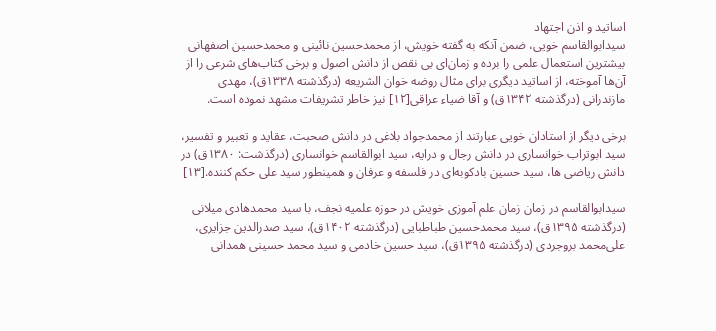اساتید و اذن اجتهاد
سیدابوالقاسم خویی، ضمن آنکه به گفته خویش، از محمدحسین نائینی و محمدحسین اصفهانی بیشترین استعمال علمی را برده و زمان‌ای بی نقص از دانش اصول و برخی کتاب‌های شرعی را از آن‌ها آموخته، از اساتید دیگری برای مثال روضه خوان الشریعه (درگذشته ۱۳۳۸ق)، مهدی مازندرانی (درگذشته ۱۳۴۲ق) و آقا ضیاء عراقی[۱۲] نیز خاطر تشریفات مشهد نموده است.

برخی دیگر از استادان خویی عبارتند از محمدجواد بلاغی در دانش صحبت، عقاید و تعبیر و تفسیر، سید ابوتراب خوانساری در دانش رجال و درایه، سید ابوالقاسم خوانساری (درگذشت: ۱۳۸۰ق) در دانش ریاضی ها، سید حسین بادکوبه‌ای در فلسفه و عرفان و همینطور سید علی حکم کننده.[۱۳]

سیدابوالقاسم در زمان زمان علم آموزی خویش در حوزه علمیه نجف، با سید محمدهادی میلانی (درگذشته ۱۳۹۵ق)، سید محمدحسین طباطبایی (درگذشته ۱۴۰۲ق)، سید صدرالدین جزایری، علی‌محمد بروجردی (درگذشته ۱۳۹۵ق)، سید حسین خادمی و سید محمد حسینی همدانی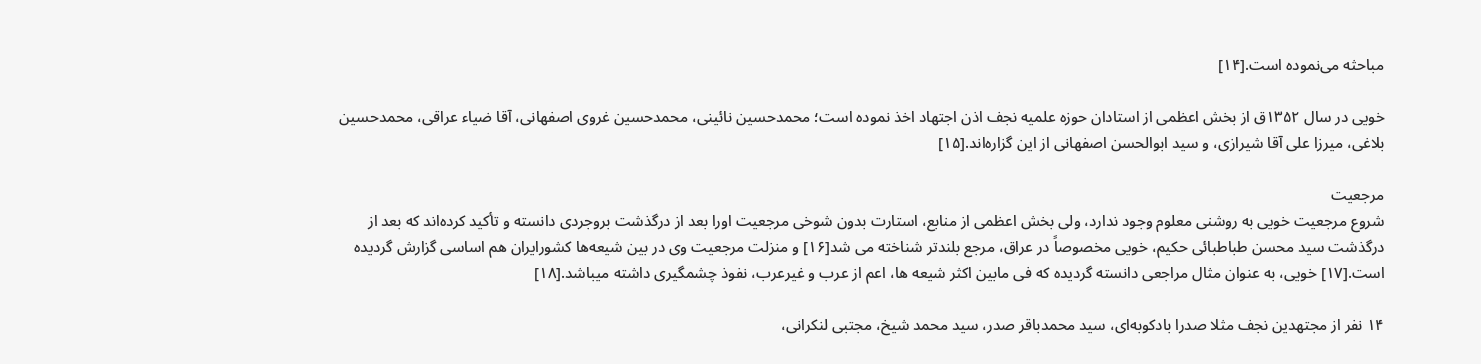مباحثه می‌نموده است.[۱۴]

خویی در سال ۱۳۵۲ق از بخش اعظمی از استادان حوزه علمیه نجف اذن اجتهاد اخذ نموده است؛ محمدحسین نائینی، محمدحسین غروی اصفهانی، آقا ضیاء عراقی، محمدحسین بلاغی، میرزا علی آقا شیرازی، و سید ابوالحسن اصفهانی از این گزاره‌اند.[۱۵]

مرجعیت
شروع مرجعیت خویی به روشنی معلوم وجود ندارد، ولی بخش اعظمی از منابع، استارت بدون شوخی مرجعیت اورا بعد از درگذشت بروجردی دانسته و تأکید کرده‌اند که بعد از درگذشت سید محسن طباطبائی حکیم، خویی مخصوصاً در عراق، مرجع بلندتر شناخته می شد[۱۶] و منزلت مرجعیت وی در بین شیعه‌ها کشور‌ایران هم اساسی گزارش گردیده است.[۱۷] خویی، به عنوان مثال مراجعی دانسته گردیده که فی مابین اکثر شیعه ها، اعم از عرب و غیرعرب، نفوذ چشمگیری داشته میباشد.[۱۸]

۱۴ نفر از مجتهدین نجف مثلا صدرا بادکوبه‌ای، سید محمدباقر صدر، سید محمد شیخ، مجتبی لنکرانی،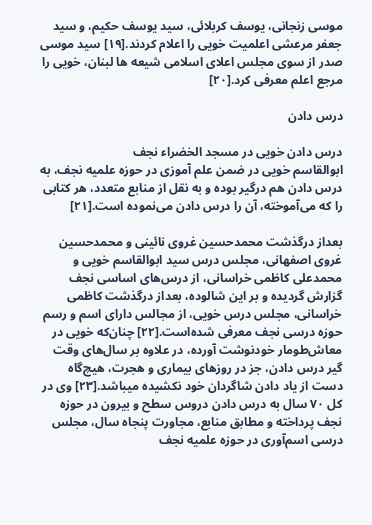موسی زنجانی، یوسف کربلائی، سید یوسف حکیم، و سید جعفر مرعشی اعلمیت خویی را اعلام کردند.[۱۹] سید موسی صدر از سوی مجلس اعلای اسلامی شیعه ها لبنان، خویی را مرجع اعلم معرفی کرد.[۲۰]

درس دادن

درس دادن خویی در مسجد الخضراء نجف
ابوالقاسم خویی در ضمن علم آموزی در حوزه علمیه نجف، به درس دادن هم درگیر بوده و به نقل از منابع متعدد، هر کتابی را که می‌آموخته، آن را درس دادن می‌نموده است.[۲۱]

بعداز درگذشت محمدحسین غروی نائینی و محمدحسین غروی اصفهانی، مجلس درس سید ابوالقاسم خویی و محمدعلی کاظمی خراسانی، از درس‌های اساسی نجف گزارش گردیده و بر این شالوده، بعداز درگذشت کاظمی خراسانی، مجلس درس خویی، از مجالس دارای اسم و رسم حوزه درسی نجف معرفی شد‌ه‌است.[۲۲] چنان‌که خویی در معاش‌طومار خودنوشت آورده، در علاوه بر سال‌های وقت گیر درس دادن، جز در روزهای بیماری و هجرت، هیچ‌گاه دست از یاد دادن شاگردان خود نکشیده میباشد.[۲۳] وی در کل ۷۰ سال به درس دادن دروس سطح و بیرون در حوزه نجف پرداخته و مطابق منابع، مجاورت پنجاه سال، مجلس درسی اسم‌آوری در حوزه علمیه نجف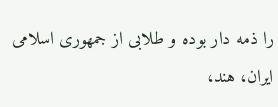را ذمه ‌دار بوده و طلابی از جمهوری اسلامی ایران، هند،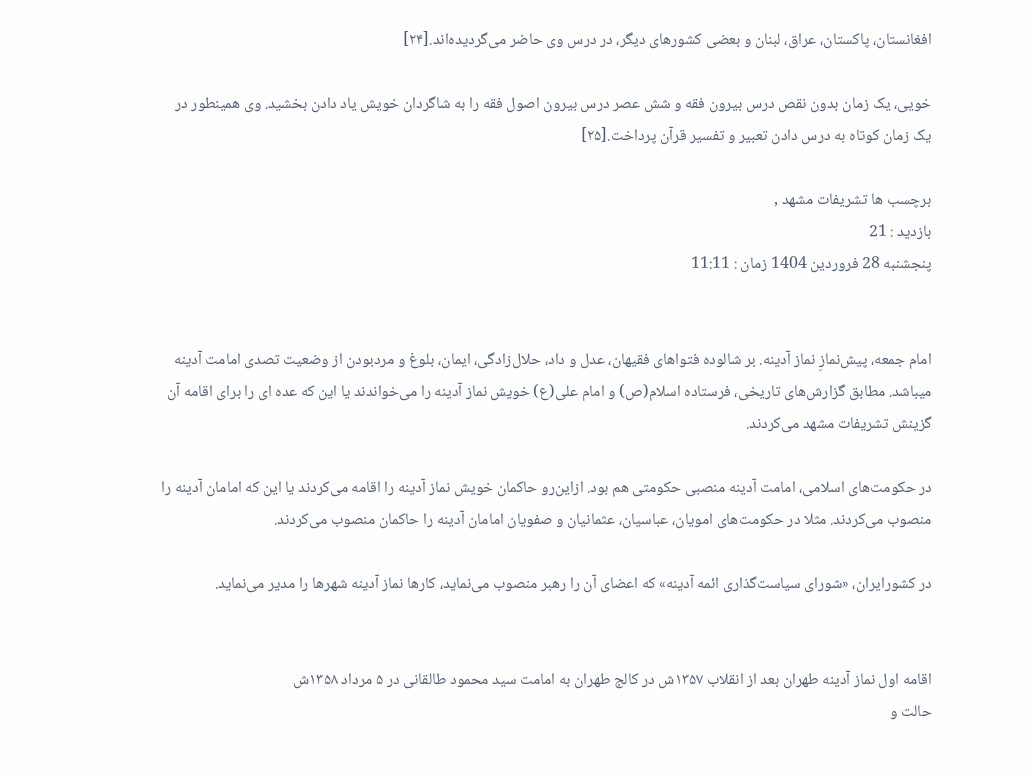افغانستان، پاکستان، عراق، لبنان و بعضی کشورهای دیگر، در درس وی حاضر می‌گردیده‌اند.[۲۴]

خویی، یک زمان بدون نقص درس بیرون فقه و شش عصر درس بیرون اصول فقه را به شاگردان خویش یاد دادن بخشید. وی همینطور در یک زمان کوتاه به درس دادن تعبیر و تفسیر قرآن پرداخت.[۲۵]

برچسب ها تشریفات مشهد ,
بازدید : 21
پنجشنبه 28 فروردين 1404 زمان : 11:11


امام جمعه، پیش‌نمازِ نماز آدینه. بر شالوده فتواهای فقیهان، عدل و داد، حلال‌زادگی، ایمان، بلوغ و مردبودن از وضعیت تصدی امامت آدینه میباشد. مطابق گزارش‌های تاریخی، فرستاده اسلام(ص) و امام علی(ع) خویش نماز آدینه را می‌خواندند یا این که عده ای را برای اقامه آن گزینش تشریفات مشهد می‌کردند.

در حکومت‌های اسلامی، امامت آدینه منصبی حکومتی هم بود. ازاین‌رو حاکمان خویش نماز آدینه را اقامه می‌کردند یا این که امامان آدینه را منصوب می‌کردند. مثلا در حکومت‌های امویان، عباسیان، عثمانیان و صفویان امامان آدینه را حاکمان منصوب می‌کردند.

در کشور‌ایران، «شورای سیاست‌گذاری ائمه آدینه» که اعضای آن را رهبر منصوب می‌نماید، کارها نماز آدینه شهرها را مدیر می‌نماید.


اقامه اول نماز آدینه طهران بعد از انقلاب ۱۳۵۷ش در کالج طهران به امامت سید محمود طالقانی در ۵ مرداد ۱۳۵۸ش
حالت و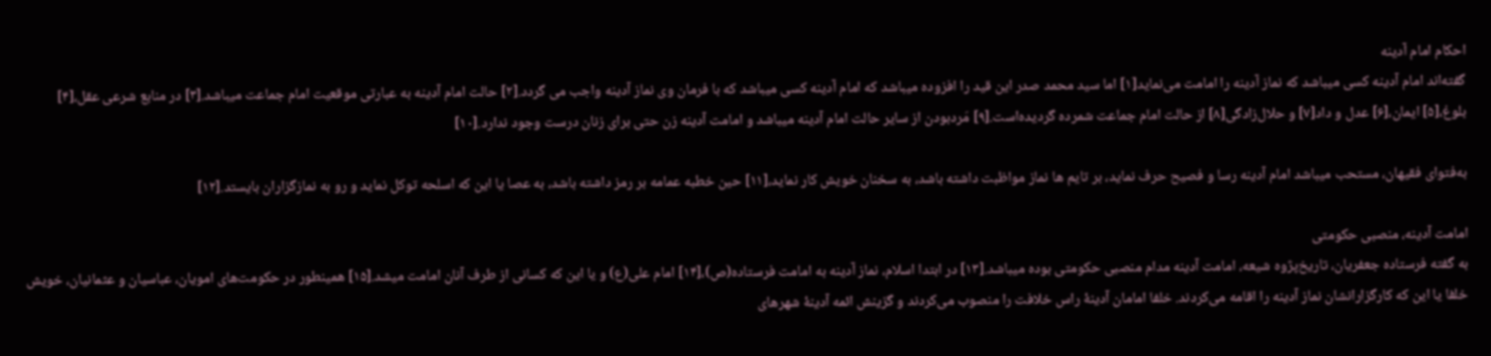احکام امام آدینه
گفته‌اند امام آدینه کسی میباشد که نماز آدینه را امامت می‌نماید[۱] اما سید محمد صدر این قید را افزوده میباشد که امام آدینه کسی میباشد که با فرمان وی نماز آدینه واجب می گردد.[۲] حالت امام آدینه به عبارتی موقعیت امام جماعت میباشد.[۳] در منابع شرعی عقل،[۴] بلوغ،[۵] ایمان،[۶] عدل و داد[۷] و حلال‌زادگی[۸] از حالت امام جماعت شمرده گردیده‌است.[۹] مَردبودن از سایر حالت امام آدینه میباشد و امامت آدینه زن حتی برای زنان درست وجود ندارد.[۱۰]

به‌فتوای فقیهان، مستحب میباشد امام آدینه رسا و فصیح حرف نماید، بر تایم ها نماز مواظبت داشته باشد، به سخنان خویش کار نماید،[۱۱] حین خطبه عمامه بر رمز داشته باشد، به عصا یا این که اسلحه توکل نماید و رو به نمازگزاران بایستد.[۱۲]

امامت آدینه، منصبی حکومتی
به گفته فرستاده جعفریان، تاریخ‌پژوه شیعه، امامت آدینه مدام منصبی حکومتی بوده میباشد.[۱۳] در ابتدا اسلام، نماز آدینه به امامت فرستاده(ص)،[۱۴] امام علی(ع) و یا این که کسانی از طرف آنان امامت میشد.[۱۵] همینطور در حکومت‌های امویان، عباسیان و عثمانیان، خویش خلفا یا این که کارگزارانشان نماز آدینه را اقامه می‌کردند. خلفا امامان آدینهٔ راس خلافت را منصوب می‌کردند و گزینش ائمه آدینهٔ شهرهای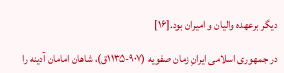دیگر برعهده والیان و امیران بود.[۱۶]

در جمهوری اسلامی ایرانِ زمان صفویه (۹۰۷-۱۱۳۵ق)، شاهان امامان آدینه را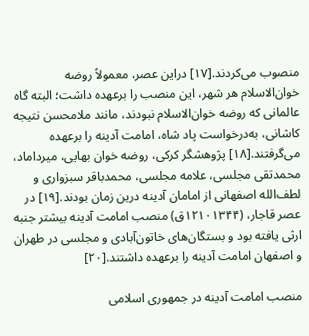منصوب می‌کردند.[۱۷] در‌این عصر، معمولاً روضه خوان‌الاسلام هر شهر، این منصب را برعهده داشت؛ البته گاه عالمانی که روضه خوان‌الاسلام نبودند، مانند ملامحسن نتیجه کاشانی، به‌درخواست پاد شاه، امامت آدینه را برعهده می‌گرفتند.[۱۸] پژوهشگر کرکی، روضه خوان بهایی، میرداماد، محمدتقی مجلسی، علامه مجلسی، محمدباقر سبزواری و لطف‌الله اصفهانی از امامان آدینه درین زمان بودند.[۱۹] در عصر قاجار، (۱۲۱۰۱۳۴۴ق) منصب امامت آدینه بیشتر جنبه ارثی یافته بود و بستگان‌های خاتون‌آبادی و مجلسی در طهران و اصفهان امامت آدینه را برعهده داشتند.[۲۰]

منصب امامت آدینه در جمهوری اسلامی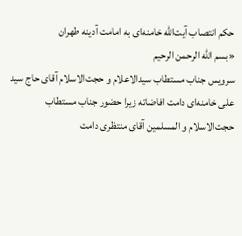حکم انتصاب آیت‌الله خامنه‌ای به امامت آدینه طهران
«بسم الله الرحمن الرحیم
سرویس جناب مستطاب سیدالاعلام و حجت‌الاسلام آقای حاج سید علی خامنه‌ای دامت افاضاته زیرا حضور جناب مستطاب حجت‌الاسلام و المسلمین آقای منتظری دامت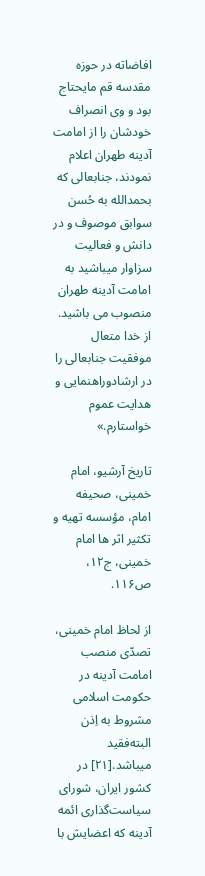افاضاته در حوزه مقدسه قم مایحتاج بود و وی انصراف خودشان را از امامت آدینه طهران اعلام نمودند، جنابعالی که بحمدالله به حُسن سوابق موصوف و در دانش و فعالیت سزاوار میباشید به امامت آدینه طهران منصوب می باشید. از خدا متعال موفقیت جنابعالی را در ارشادوراهنمایی و هدایت عموم خواستارم.»

تاریخ آرشیو، امام خمینی، صحیفه امام، مؤسسه تهیه و تکثیر اثر ها امام خمینی، ج۱۲، ص۱۱۶.

از لحاظ امام خمینی، تصدّی منصب امامت آدینه در حکومت اسلامی مشروط به اِذن البته‌فقید میباشد.[۲۱] در کشور ایران، شورای سیاست‌گذاری ائمه آدینه که اعضایش با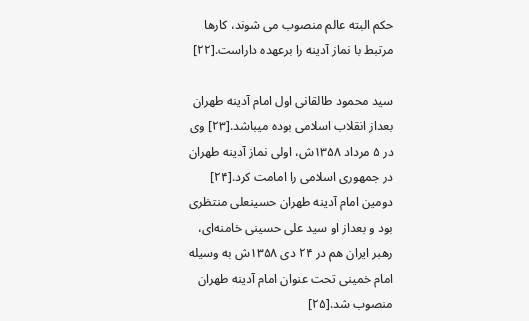حکم البته عالم منصوب می شوند، کارها مرتبط با نماز آدینه را برعهده داراست.[۲۲]

سید محمود طالقانی اول امام آدینه طهران بعداز انقلاب اسلامی بوده میباشد.[۲۳] وی در ۵ مرداد ۱۳۵۸ش، اولی نماز آدینه طهران در جمهوری اسلامی را امامت کرد.[۲۴] دو‌مین امام آدینه طهران حسینعلی منتظری بود و بعداز او سید علی حسینی خامنه‌ای، رهبر ایران هم در ۲۴ دی ۱۳۵۸ش به وسیله امام خمینی تحت عنوان امام آدینه طهران منصوب شد.[۲۵]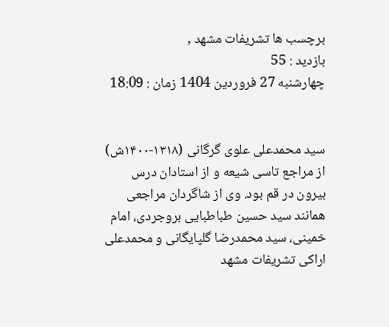برچسب ها تشریفات مشهد ,
بازدید : 55
چهارشنبه 27 فروردين 1404 زمان : 18:09


سید محمدعلی علوی گرگانی (۱۳۱۸-۱۴۰۰ش) از مراجع تاسی شیعه و از استادان درس بیرون در قم بود. وی از شاگردان مراجعی همانند سید حسین طباطبایی بروجردی، امام خمینی، سید محمدرضا گلپایگانی و محمدعلی اراکی تشریفات مشهد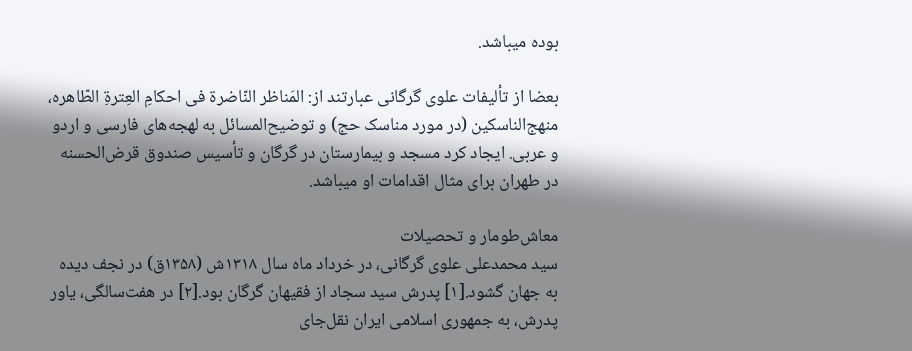بوده میباشد.

بعضا از تألیفات علوی گرگانی عبارتند از: المَناظر النّاضرة فی احکامِ العِترةِ الطّاهره، منهج‌الناسکین (در مورد مناسک حج) و توضیح‌المسائل به لهجه‌های فارسی و اردو و عربی. ایجاد کرد مسجد و بیمار‌ستان در گرگان و تأسیس صندوق قرض‌الحسنه در طهران برای مثال اقدامات او میباشد.

معاش‌‌طومار و تحصیلات
سید محمدعلی علوی گرگانی، در خرداد ماه سال ۱۳۱۸ش (۱۳۵۸ق) در نجف دیده به جهان گشود.[۱] پدرش سید سجاد از فقیهان گرگان بود.[۲] در هفت‌سالگی، یاور پدرش، به جمهوری اسلامی ایران نقل‌جای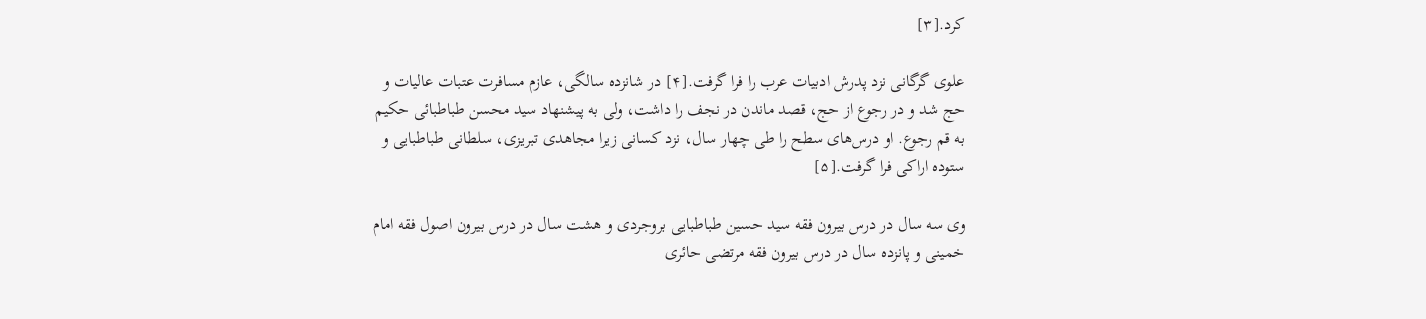کرد.[۳]

علوی گرگانی نزد پدرش ادبیات عرب را فرا گرفت.[۴] در شانزده سالگی، عازم مسافرت عتبات عالیات و حج شد و در رجوع از حج، قصد ماندن در نجف را داشت، ولی به پیشنهاد سید محسن طباطبائی حکیم به قم رجوع. او درس‌های سطح را طی چهار سال، نزد کسانی زیرا مجاهدی تبریزی، سلطانی طباطبایی و ستوده اراکی فرا گرفت.[۵]

وی سه سال در درس بیرون فقه سید حسین طباطبایی بروجردی و هشت سال در درس بیرون اصول فقه امام خمینی و پانزده سال در درس بیرون فقه مرتضی حائری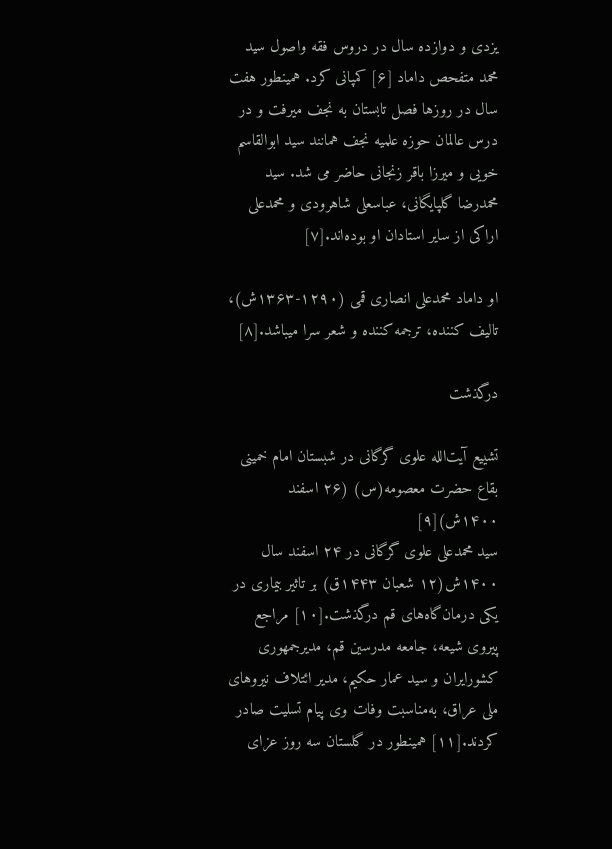یزدی و دوازده سال در دروس فقه واصول سید محمد متفحص داماد [۶] کمپانی کرد. همینطور هفت سال در روزها فصل تابستان به نجف میرفت و در درس عالمان حوزه علمیه نجف همانند سید ابوالقاسم خویی و میرزا باقر زنجانی حاضر می شد. سید محمدرضا گلپایگانی، عباسعلی شاهرودی و محمدعلی اراکی از سایر استادان او بوده‌اند.[۷]

او داماد محمدعلی انصاری قمی (۱۲۹۰-۱۳۶۳ش)، تالیف کننده، ترجمه کننده و شعر سرا میباشد.[۸]

درگذشت

تشییع آیت‌الله علوی گرگانی در شبستان امام خمینی بقاع حضرت معصومه(س) (۲۶ اسفند ۱۴۰۰ش)[۹]
سید محمدعلی علوی گرگانی در ۲۴ اسفند سال ۱۴۰۰ش(۱۲ شعبان ۱۴۴۳ق) بر تاثیر بیماری در یکی درمان‌گاه‌های قم درگذشت.[۱۰] مراجع پیروی شیعه، جامعه مدرسین قم، مدیر‌جمهوری کشور‌ایران و سید عمار حکیم، مدیر ائتلاف نیروهای ملی عراق، به‌مناسبت وفات وی پیام تسلیت صادر کردند.[۱۱] همینطور در گلستان سه روز عزای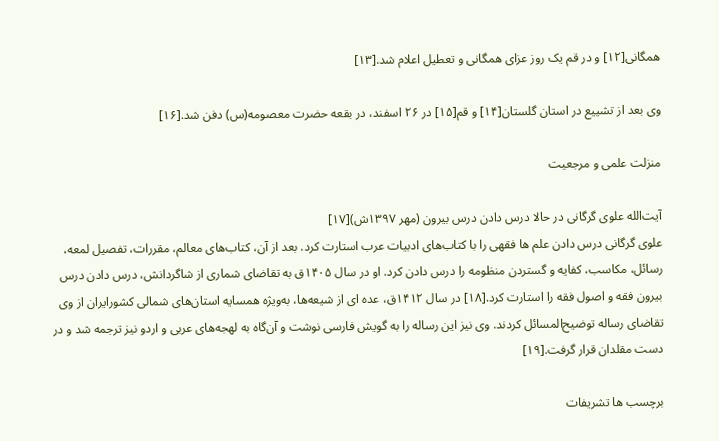همگانی[۱۲] و در قم یک روز عزای همگانی و تعطیل اعلام شد.[۱۳]

وی بعد از تشییع در استان گلستان[۱۴] و قم[۱۵] در ۲۶ اسفند، در بقعه حضرت معصومه(س) دفن شد.[۱۶]

منزلت علمی و مرجعیت

آیت‌الله علوی گرگانی در حالا درس دادن درس بیرون (مهر ۱۳۹۷ش)[۱۷]
علوی گرگانی درس دادن علم ها فقهی را با کتاب‌های ادبیات عرب استارت کرد. بعد از آن، کتاب‌های معالم، مقررات، تفصیل لمعه، رسائل، مکاسب، کفایه و گستردن منظومه را درس دادن کرد. او در سال ۱۴۰۵ق به تقاضای شماری از شاگردانش، درس دادن درس بیرون فقه و اصول فقه را استارت کرد.[۱۸] در سال ۱۴۱۲ق، عده ای از شیعه‌ها، به‌ویژه همسایه استان‌های شمالی کشور‌ایران از وی تقاضای رساله توضیح‌المسائل کردند. وی نیز این رساله را به گویش فارسی نوشت و آن‌گاه به لهجه‌های عربی و اردو نیز ترجمه شد و در دست مقلدان قرار گرفت.[۱۹]

برچسب ها تشریفات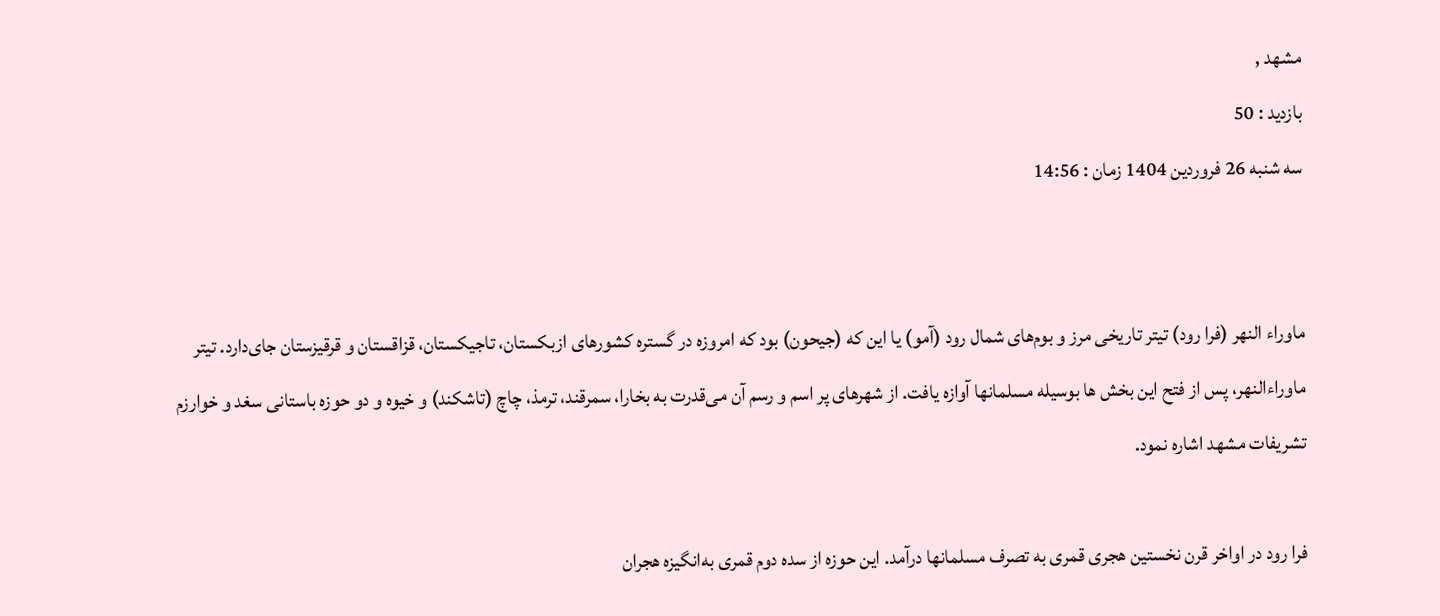مشهد ,
بازدید : 50
سه شنبه 26 فروردين 1404 زمان : 14:56


ماوراء النهر (فرا رود) تیتر تاریخی مرز و بوم‌های شمال رود (آمو) یا این که (جیحون) بود که امروزه در گستره کشورهای ازبکستان، تاجیکستان، قزاقستان و قرقیزستان جای‌دارد. تیتر ماوراءالنهر، پس از فتح این بخش ها بوسیله مسلمانها آوازه یافت. از شهرهای پر اسم و رسم آن می‌قدرت به بخارا، سمرقند، ترمذ، چاچ (تاشکند) و خیوه و دو حوزه‌ باستانی سغد و خوارزم تشریفات مشهد اشاره نمود.

فرا رود در اواخر قرن نخستین هجری قمری به تصرف مسلمانها درآمد. این حوزه‌ از سده دوم قمری به‌انگیزه هجران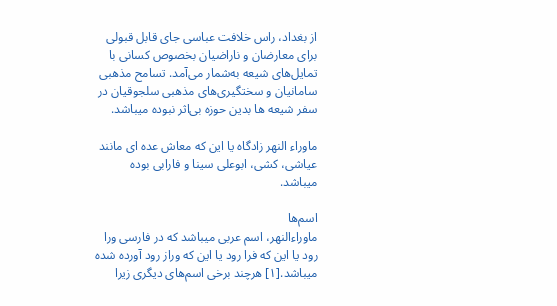از بغداد، راس خلافت عباسی جای قابل قبولی برای معارضان و ناراضیان بخصوص کسانی با تمایل‌های شیعه به‌شمار می‌آمد. تسامح مذهبی سامانیان و سختگیری‌های مذهبی سلجوقیان در سفر شیعه ها بدین حوزه‌ بی‌اثر نبوده میباشد.

ماوراء النهر زادگاه یا این که معاش عده ای مانند عیاشی، کشی، ابوعلی سینا و فارابی بوده میباشد.

اسم‌ها
ماوراءالنهر، اسم عربی میباشد که در فارسی ورا رود یا این که فرا رود یا این که وراز رود آورده شده میباشد.[۱] هرچند برخی اسم‌های دیگری زیرا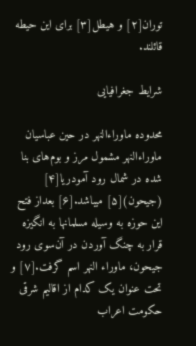توران[۲] و هیطل[۳] برای این حیطه قائلند.

شرایط جغرافیایی

محدوده ماوراءالنهر در حین عباسیان
ماوراءالنهر مشمول مرز و بوم‌های بنا شده در شمال رود آمودریا[۴] (جیحون)[۵] میباشد.[۶] بعداز فتح این حوزه‌ به وسیله مسلمانها به انگیزه قرار به چنگ آوردن در آن‌سوی رود جیحون، ماوراء النهر اسم گرفت.[۷] و تحت عنوان یک کدام از اقالیم شرقی حکومت اعراب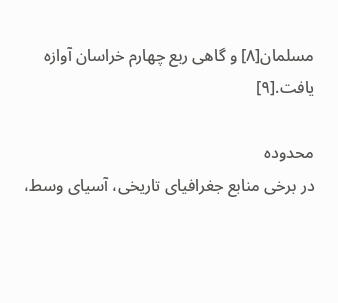مسلمان[۸] و گاهی ربع چهارم خراسان آوازه یافت.[۹]

محدوده
در برخی منابع جغرافیای تاریخی، آسیای وسط،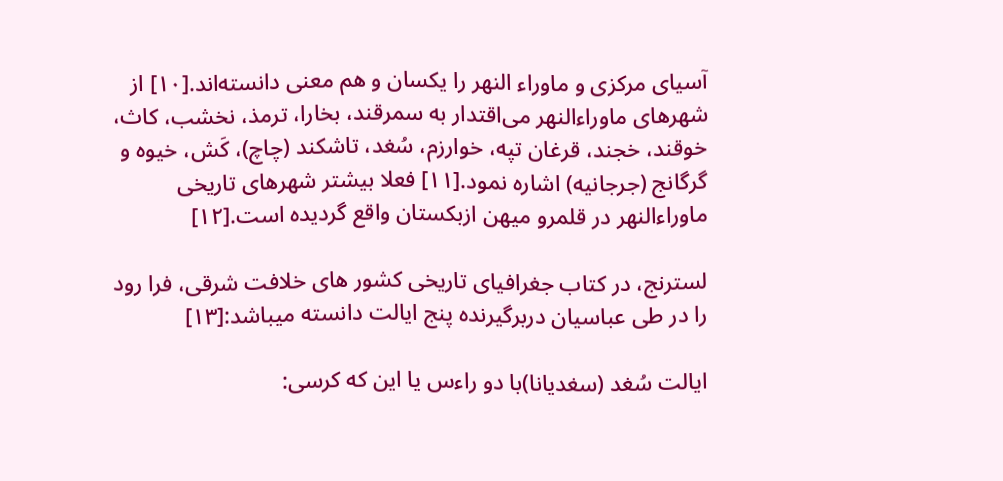آسیای مرکزی و ماوراء النهر را یکسان و هم معنی دانسته‌اند.[۱۰] از شهرهای ماوراءالنهر می‌اقتدار به سمرقند، بخارا، ترمذ، نخشب، کاث، خوقند، خجند، قرغان تپه، خوارزم، سُغد، تاشکند (چاچ)، کَش، خیوه و گرگانج (جرجانیه) اشاره نمود.[۱۱] فعلا بیشتر شهرهای تاریخی ماوراءالنهر در قلمرو میهن ازبکستان واقع گردیده است.[۱۲]

لسترنج، در کتاب جغرافیای تاریخی کشور های خلافت شرقی، فرا رود را در طی عباسیان دربرگیرنده پنج ایالت دانسته میباشد:[۱۳]

ایالت سُغد (سغدیانا)با دو راءس یا این که کرسی: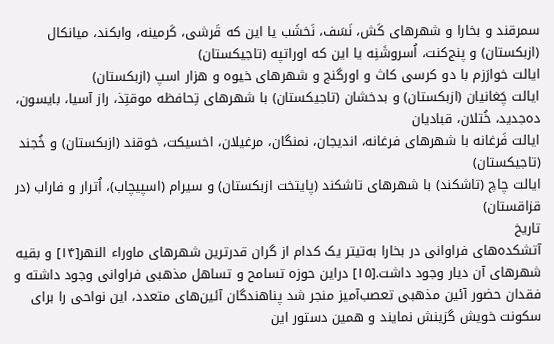سمرقند و بخارا و شهرهای کَش، نَسَف، نَخشَب یا این که قَرشی، کَرمینه، وابکند، میانکال (ازبکستان) و پنج‌کنت، اُسروشَنِه یا این که اوراتپه (تاجیکستان)
ایالت خوارَزم با دو کرسی کاث و اورگنج و شهرهای خیوه و هزار اسپ (ازبکستان)
ایالت چَغانیان (ازبکستان) و بدخشان (تاجیکستان) با شهرهای تِحافظه موقتِذ، راز آسیا، بایسون، ده‌جدید، خُتلان، قبادیان
ایالت فَرغانه با شهرهای فرغانه، اندیجان، نمنگان، مرغیلان، اخسیکت، خوقند (ازبکستان) و خُجند (تاجیکستان)
ایالت چاچ (تاشکند) با شهرهای تاشکند (پایتخت ازبکستان) و سیرام (اسپیچاب)، اُترار و فاراب (در قزاقستان)
تاریخ
آتشکده‌های فراوانی در بخارا به‌تیتر یک کدام از گران قدر‌ترین شهرهای ماوراء النهر[۱۴] و بقیه شهرهای آن دیار وجود داشت.[۱۵] در‌این حوزه‌ تسامح و تساهل مذهبی فراوانی وجود داشته و فقدان حضور آئین مذهبی تعصب‌آمیز منجر شد پناهندگان آئین‌های متعدد، این نواحی را برای سکونت خویش گزینش نمایند و همین دستور این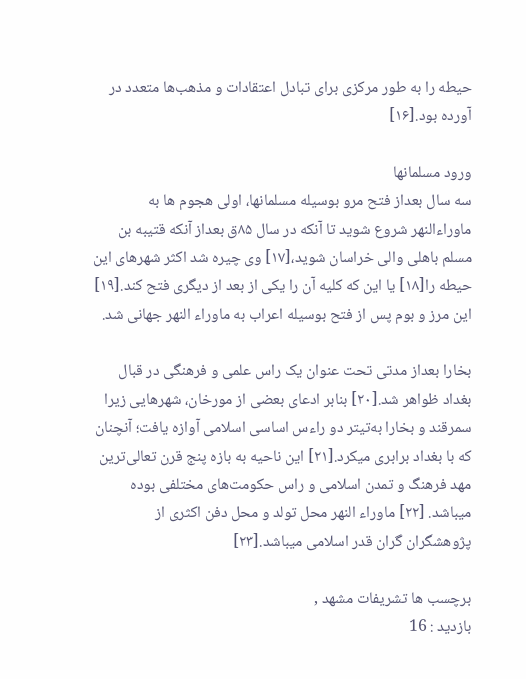حیطه را به طور مرکزی برای تبادل اعتقادات و مذهب‌ها متعدد در آورده بود.[۱۶]

ورود مسلمانها
سه سال بعداز فتح مرو بوسیله مسلمانها، اولی هجوم ها به ماوراءالنهر شروع شوید تا آنکه در سال ۸۵ق بعداز آنکه قتیبه بن مسلم باهلی والی خراسان شوید،[۱۷] وی چیره شد اکثر شهرهای این حیطه را[۱۸] یا این که کلیه آن را یکی از بعد از دیگری فتح کند.[۱۹] این مرز و بوم پس از فتح بوسیله اعراب به ماوراء النهر جهانی شد.

بخارا بعداز مدتی تحت عنوان یک راس علمی و فرهنگی در قبال بغداد ظواهر شد.[۲۰] بنابر ادعای بعضی از مورخان، شهرهایی زیرا سمرقند و بخارا به‌تیتر دو راءس اساسی اسلامی آوازه یافت؛ آنچنان که با بغداد برابری میکرد.[۲۱] این ناحیه به بازه پنج قرن تعالی‌ترین مهد فرهنگ و تمدن اسلامی و راس حکومت‌های مختلفی بوده میباشد. [۲۲] ماوراء النهر محل تولد و محل دفن اکثری از پژوهشگران گران قدر اسلامی میباشد.[۲۳]

برچسب ها تشریفات مشهد ,
بازدید : 16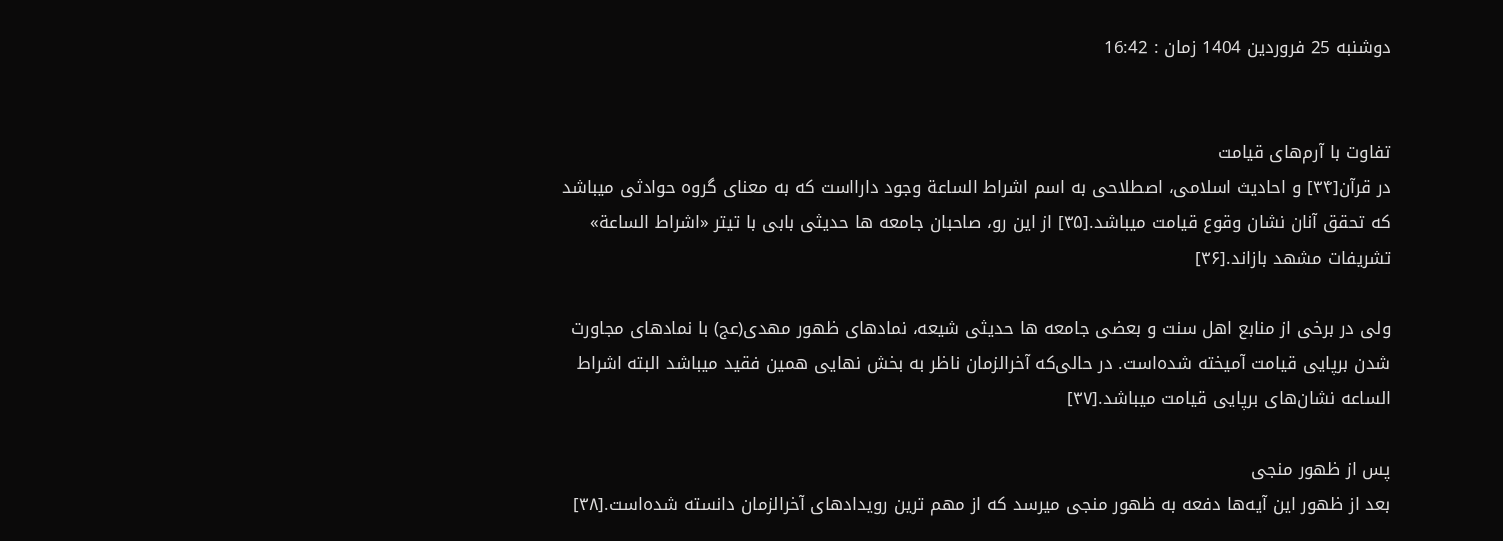دوشنبه 25 فروردين 1404 زمان : 16:42


تفاوت با آرم‌های قیامت
در قرآن[۳۴] و احادیث اسلامی، اصطلاحی به اسم اشراط الساعة وجود دارااست که به معنای گروه حوادثی میباشد که تحقق آنان نشان وقوع قیامت میباشد.[۳۵] از این رو، صاحبان جامعه ها حدیثی بابی با تیتر «اشراط الساعة» تشریفات مشهد باز‌اند.[۳۶]

ولی در برخی از منابع اهل سنت و بعضی جامعه ها حدیثی شیعه، نماد‌های ظهور مهدی(عج) با نماد‌های مجاورت شدن برپایی قیامت آمیخته شد‌ه‌است. در حالی‌که آخرالزمان ناظر به بخش نهایی همین فقید میباشد البته اشراط الساعه نشان‌های برپایی قیامت میباشد.[۳۷]

پس از ظهور منجی
بعد از ظهور این آیه‌ها دفعه به ظهور منجی میرسد که از مهم ترین رویدادهای آخرالزمان دانسته شد‌ه‌است.[۳۸]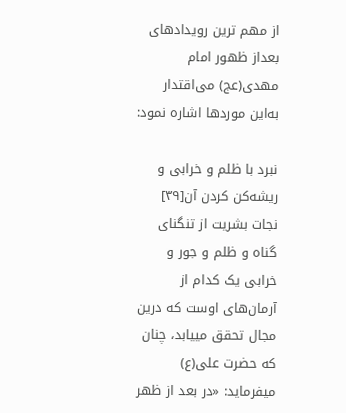از مهم ترین رویدادهای بعداز ظهور امام مهدی(عج) می‌اقتدار به‌این موردها اشاره نمود:

نبرد با ظلم و خرابی و ریشه‌کن کردن آن[۳۹]
نجات بشریت از تنگنای گناه و ظلم و جور و خرابی یک کدام از آرمان‌های اوست که درین مجال تحقق مییابد، چنان که حضرت علی(ع) میفرماید: «در بعد از ظهر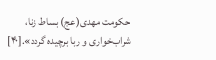حکومت مهدی(عج) بساط زنا، شراب‌خواری و ربا برچیده گردد».[۴۰]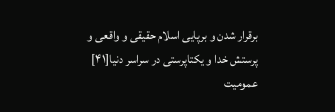برقرار شدن و برپایی اسلام حقیقی و واقعی و پرستش خدا و یکتاپرستی در سراسر دنیا[۴۱]
عمومیت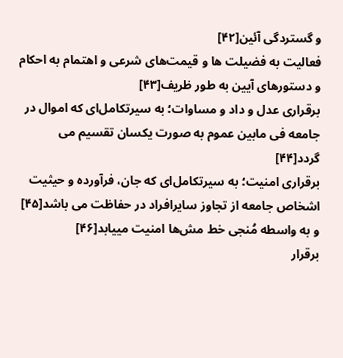و گستردگی آئین[۴۲]
فعالیت به فضیلت ها و قیمت‌های شرعی و اهتمام به احکام و دستورهای آیین به طور ظریف[۴۳]
برقراری عدل و داد و مساوات؛ به سیرتکامل‌ای که اموال در جامعه فی مابین عموم به صورت یکسان تقسیم می گردد[۴۴]
برقراری امنیت؛ به سیرتکامل‌ای که جان، فرآورده و حیثیت اشخاص جامعه از تجاوز سایرافراد در حفاظت می باشد[۴۵] و به واسطه مُنجی خط مش‌ها امنیت مییابد[۴۶]
برقرار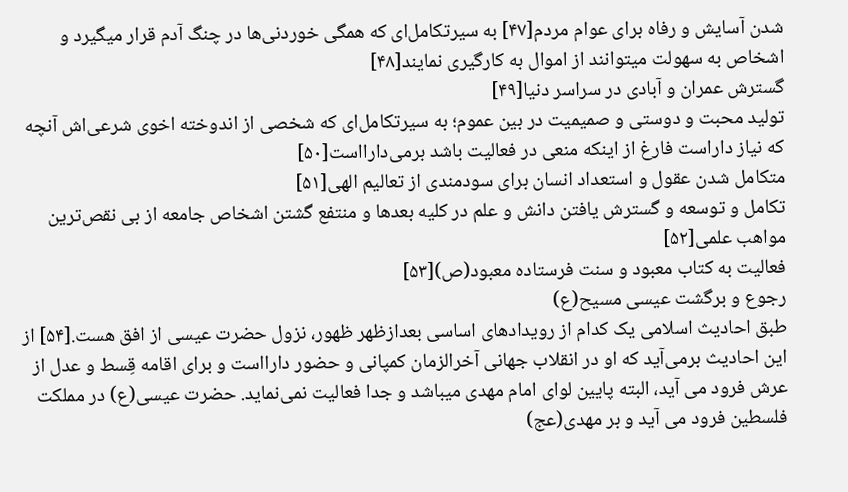شدن آسایش و رفاه برای عوام مردم[۴۷] به سیرتکامل‌ای که همگی خوردنی‌ها در چنگ آدم قرار میگیرد و اشخاص به سهولت میتوانند از اموال به کارگیری نمایند[۴۸]
گسترش عمران و آبادی در سراسر دنیا[۴۹]
تولید محبت و دوستی و صمیمیت در بین عموم؛ به سیرتکامل‌ای که شخصی از اندوخته اخوی شرعی‌اش آنچه که نیاز داراست فارغ از اینکه منعی در فعالیت باشد برمی‌دارااست[۵۰]
متکامل شدن عقول و استعداد انسان برای سود‌مندی از تعالیم الهی[۵۱]
تکامل و توسعه و گسترش یافتن دانش و علم در کلیه بعدها و منتفع گشتن اشخاص جامعه از بی نقص‌ترین مواهب علمی[۵۲]
فعالیت به کتاب معبود و سنت فرستاده معبود(ص)[۵۳]
رجوع و برگشت عیسی مسیح(ع)
طبق احادیث اسلامی یک کدام از رویدادهای اساسی بعدازظهر ظهور، نزول حضرت عیسی از افق هست.[۵۴] از این احادیث برمی‌آید که او در انقلاب جهانی آخرالزمان کمپانی و حضور دارااست و برای اقامه قِسط و عدل از عرش فرود می آید، البته پایین لوای امام مهدی میباشد و جدا فعالیت نمی‌نماید. حضرت عیسی(ع) در مملکت فلسطین فرود می آید و بر مهدی(عج)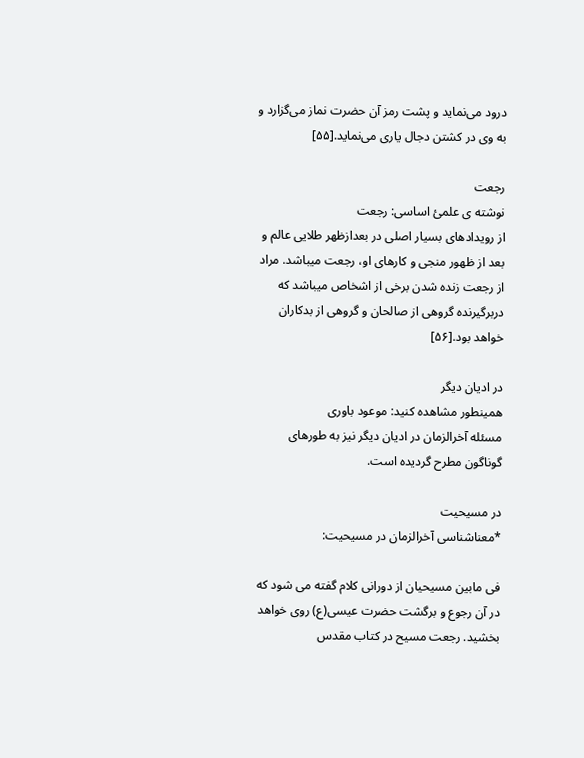درود می‌نماید و پشت رمز آن حضرت نماز می‌گزارد و به وی در کشتن دجال یاری می‌نماید.[۵۵]

رجعت
نوشته ی علمیٔ اساسی: رجعت
از رویدادهای بسیار اصلی در بعدازظهر طلایی عالم و بعد از ظهور منجی و کار‌های او، رجعت میباشد. مراد از رجعت زنده شدن برخی از اشخاص میباشد که دربرگیرنده گروهی از صالحان و گروهی از بدکاران خواهد بود.[۵۶]

در ادیان دیگر
همینطور مشاهده کنید: موعود باوری
مسئله آخرالزمان در ادیان دیگر نیز به طور‌های گوناگون مطرح گردیده است.

در مسیحیت
*معناشناسی آخرالزمان در مسیحیت:

فی مابین مسیحیان از دورانی کلام گفته می شود که در آن رجوع و برگشت حضرت عیسی(ع) روی خواهد بخشید. رجعت مسیح در کتاب مقدس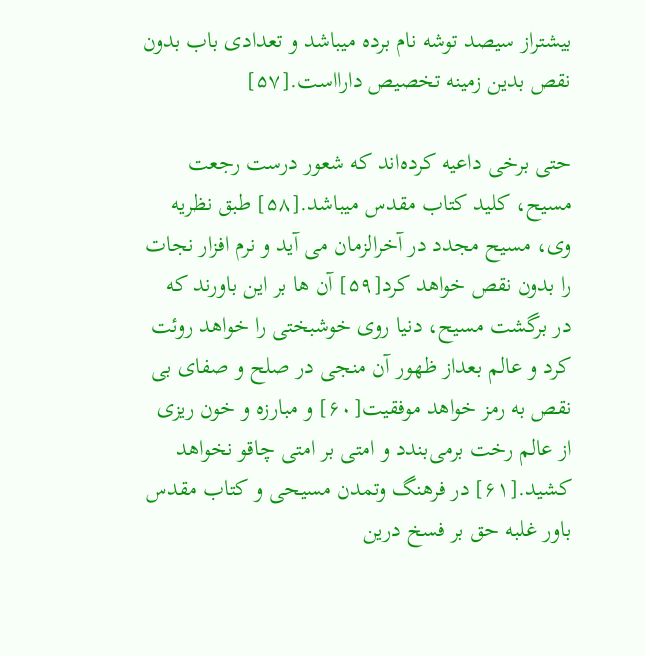بیشتراز سیصد توشه نام برده میباشد و تعدادی باب بدون نقص بدین زمینه تخصیص دارااست.[۵۷]

حتی برخی داعیه کرده‌اند که شعور درست رجعت مسیح، کلید کتاب مقدس میباشد.[۵۸] طبق نظریه وی، مسیح مجدد در آخرالزمان می آید و نرم افزار نجات را بدون نقص خواهد کرد[۵۹] آن ها بر این باورند که در برگشت مسیح، دنیا روی خوشبختی را خواهد روئت کرد و عالم بعداز ظهور آن منجی در صلح و صفای بی نقص به رمز خواهد موفقیت[۶۰] و مبارزه و خون ریزی از عالم رخت برمی‌بندد و امتی بر امتی چاقو نخواهد کشید.[۶۱] در فرهنگ وتمدن مسیحی و کتاب مقدس باور غلبه حق بر فسخ درین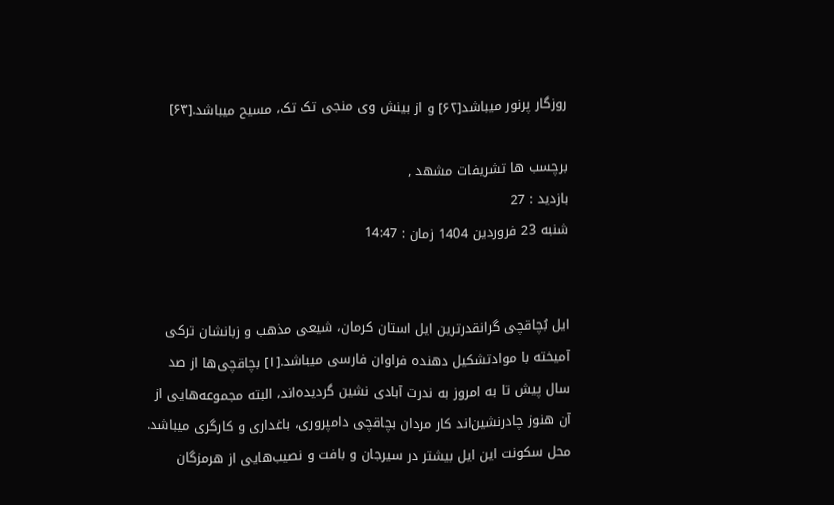روزگار پر‌نور میباشد[۶۲] و از بینش وی منجی تک تک، مسیح میباشد.[۶۳]

برچسب ها تشریفات مشهد ,
بازدید : 27
شنبه 23 فروردين 1404 زمان : 14:47


ایل بُچاقچی گرانقدر‌ترین ایل استان کرمان، شیعی مذهب و زبانشان ترکی آمیخته با موادتشکیل دهنده فراوان فارسی میباشد.[۱] بچاقچی‌ها از صد سال پیش تا به امروز به ندرت آبادی نشین گردیده‌اند، البته مجموعه‌هایی از آن هنوز چادرنشین‌اند کار مردان بچاقچی دامپروری، باغداری و کارگری میباشد. محل سکونت این ایل بیشتر در سیرجان و بافت و نصیب‌هایی از هرمزگان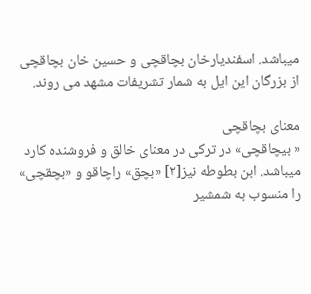میباشد. اسفندیارخان بچاقچی و حسین خان بچاقچی از بزرگان این ایل به شمار تشریفات مشهد می روند.

معنای بچاقچی
« بیچاقچی‌» در ترکی در معنای خالق و فروشنده کارد میباشد. ابن بطوطه نیز[۲] «بچق‌» راچاقو و «بچقچی‌» را منسوب به شمشیر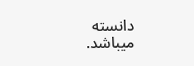دانسته میباشد.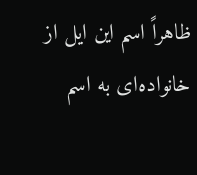ظاهراً اسم این ایل از خانواده‌ای به اسم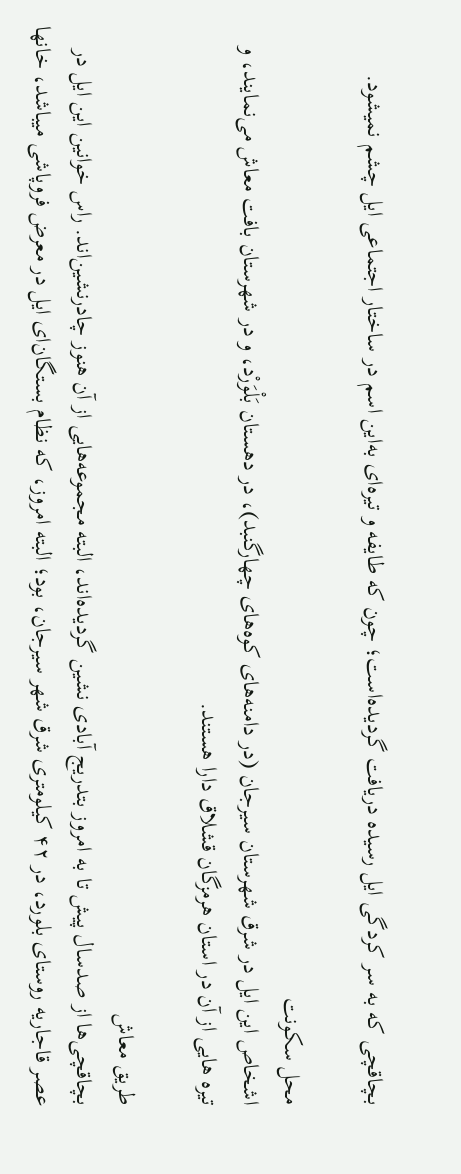بچاقچی که به سر کردگی ایل رسیده دریافت گردیده‌است؛ چون که طایفه و تیره‌ای به‌این اسم در ساختار اجتماعی ایل چشم نمیشود.

محل سکونت
اشخاص این ایل در شرق شهرستان سیرجان (در دامنه‌های کوه‌های چهارگنبد)، در دهستان بَلْوَرْد، و در شهرستان بافت معاش می‌نمایند، و تیره هایی از آن در استان هرمزگان قشلاق دارا هستند.

طریق معاش
بچاقچی‌ها از صدسال پیش تا به امروز بتدریج آبادی نشین گردیده‌اند، البته مجموعه‌هایی از آن هنوز چادرنشین‌اند. راس خوانین این ایل در عصر قاجاریه روستای بلورد، در ۴۲ کیلومتری شرق شهر سیرجان، بود؛ البته امروز، که نظام بستگان‌ای ایل در معرض فروپاشی میباشد، خانها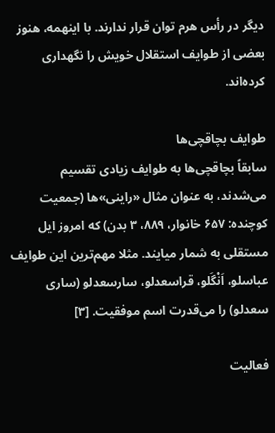دیگر در رأس هرم توان قرار ندارند. با اینهمه، هنوز بعضی از طوایف استقلال خویش را نگهداری کرده‌اند.

طوایف بچاقچی‌ها
سابقاً بچاقچی‌ها به طوایف زیادی تقسیم می‌شدند، به عنوان مثال «راینی»ها (جمعیت کوچنده: ۶۵۷ خانوار، ۸۸۹، ۳ بدن) که امروز ایل مستقلی به شمار میایند. مثلا مهم‌ترین این طوایف عباسلو، اَنْگَلو، قراسعدلو، سارسعدلو (ساری سعدلو) را می‌قدرت اسم موفقیت. [۳]

فعالیت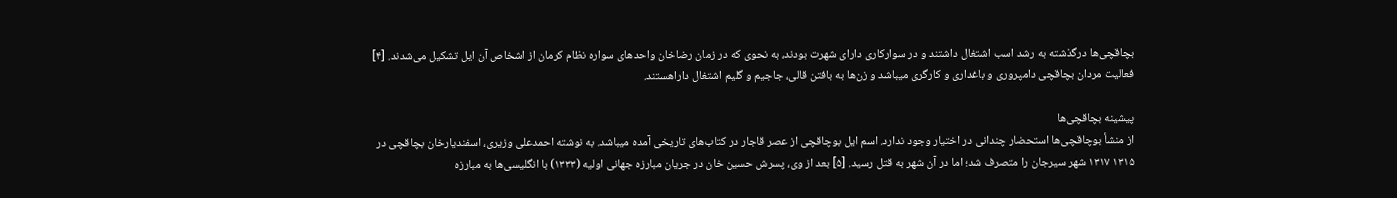بچاقچی‌ها درگذشته به رشد اسب اشتغال داشتند و در سوارکاری دارای شهرت بودند، به نحوی که در زمان رضاخان واحدهای سواره نظام کرمان از اشخاص آن ایل تشکیل می‌شدند. [۴] فعالیت مردان بچاقچی دامپروری و باغداری و کارگری میباشد و زن‌ها به بافتن قالی، جاجیم و گلیم اشتغال دارا‌هستند.

پیشینه بچاقچی‌ها
از منشأ بوچاقچی‌ها استحضار چندانی در اختیار وجود ندارد. اسم ایل بوچاقچی از عصر قاجار در کتاب‌های تاریخی آمده میباشد. به نوشته احمدعلی وزیری، اسفندیارخان بچاقچی در ۱۳۱۵ ۱۳۱۷ شهر سیرجان را متصرف شد؛ اما در آن شهر به قتل رسید. [۵] بعد از وی، پسرش حسین خان در جریان مبارزه جهانی اولیه (۱۳۳۳) با انگلیسی‌ها به مبارزه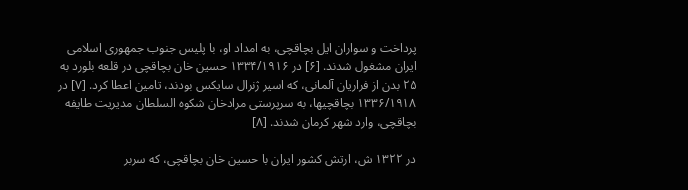پرداخت و سواران ایل بچاقچی، به امداد او، با پلیس جنوب جمهوری اسلامی ایران مشغول شدند. [۶] در ۱۳۳۴/۱۹۱۶ حسین خان بچاقچی در قلعه بلورد به ۲۵ بدن از فراریان آلمانی، که اسیر ژنرال سایکس بودند، تامین اعطا کرد. [۷] در ۱۳۳۶/۱۹۱۸ بچاقچیها، به سرپرستی مرادخان شکوه السلطان مدیریت طایفه بچاقچی، وارد شهر کرمان شدند. [۸]

در ۱۳۲۲ ش، ارتش کشور ایران با حسین خان بچاقچی، که سربر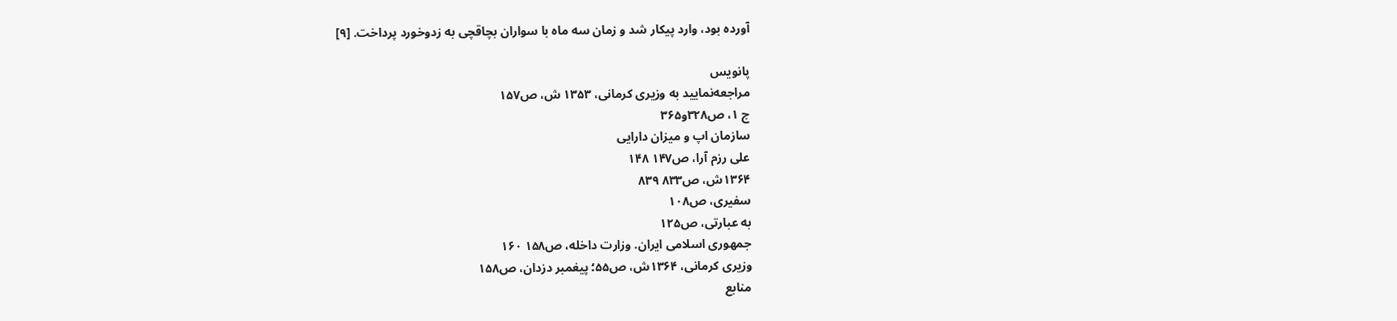آورده بود، وارد پیکار شد و زمان سه ماه با سواران بچاقچی به زدوخورد پرداخت. [۹]

پانویس
مراجعه‌نمایید به وزیری کرمانی، ۱۳۵۳ ش، ص۱۵۷
ج ۱، ص۳۲۸و۳۶۵
سازمان اپ و میزان دارایی
علی رزم آرا، ص۱۴۷ ۱۴۸
۱۳۶۴ش، ص۸۳۳ ۸۳۹
سفیری، ص۱۰۸
به عبارتی، ص۱۲۵
جمهوری اسلامی ایران. وزارت داخله، ص۱۵۸ ۱۶۰
وزیری کرمانی، ۱۳۶۴ش، ص۵۵؛ پیغمبر دزدان، ص۱۵۸
منابع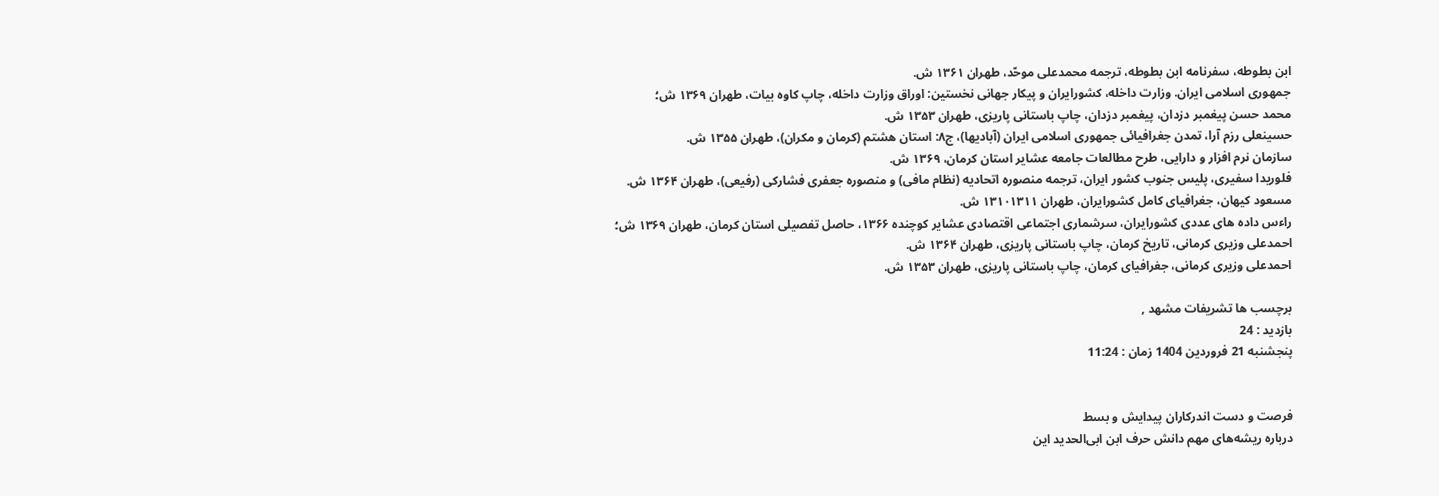ابن بطوطه، سفرنامه ابن بطوطه، ترجمه محمدعلی موحّد، طهران ۱۳۶۱ ش.
جمهوری اسلامی ایران. وزارت داخله، کشور‌ایران و پیکار جهانی نخستین: اوراق وزارت داخله، چاپ کاوه بیات، طهران ۱۳۶۹ ش؛
محمد حسن پیغمبر دزدان، پیغمبر دزدان، چاپ باستانی پاریزی، طهران ۱۳۵۳ ش.
حسینعلی رزم آرا، تمدن جغرافیائی جمهوری اسلامی ایران (آبادیها)، ج۸: استان هشتم (کرمان و مکران)، طهران ۱۳۵۵ ش.
سازمان نرم افزار و دارایی، طرح مطالعات جامعه عشایر استان کرمان، ۱۳۶۹ ش.
فلوریدا سفیری، پلیس جنوب کشور ایران، ترجمه منصوره اتحادیه (نظام مافی) و منصوره جعفری فشارکی (رفیعی)، طهران ۱۳۶۴ ش.
مسعود کیهان، جغرافیای کامل کشور‌ایران، طهران ۱۳۱۰۱۳۱۱ ش.
راءس داده های عددی کشور‌ایران، سرشماری اجتماعی اقتصادی عشایر کوچنده ۱۳۶۶، حاصل تفصیلی استان کرمان، طهران ۱۳۶۹ ش؛
احمدعلی وزیری کرمانی، تاریخ کرمان، چاپ باستانی پاریزی، طهران ۱۳۶۴ ش.
احمدعلی وزیری کرمانی، جغرافیای کرمان، چاپ باستانی پاریزی، طهران ۱۳۵۳ ش.

برچسب ها تشریفات مشهد ,
بازدید : 24
پنجشنبه 21 فروردين 1404 زمان : 11:24


فرصت و دست اندرکاران پیدایش و بسط
درباره ریشه‌های مهم دانش حرف ابن ابی‌الحدید این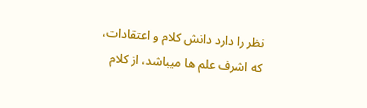نظر را دارد دانش كلام و اعتقادات، كه اشرف علم ها میباشد، از كلام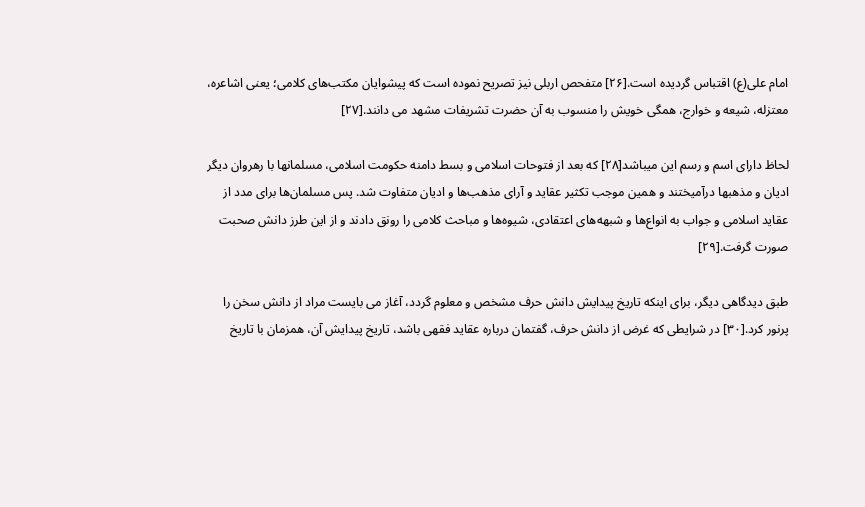امام على(ع) اقتباس گردیده است.[۲۶] متفحص اربلى نیز تصریح نموده است که پيشوايان مكتب‌هاى كلامى؛ يعنى اشاعره، معتزله، شيعه و خوارج، همگی خویش را منسوب به آن حضرت تشریفات مشهد مى دانند.[۲۷]

لحاظ دارای اسم و رسم این میباشد[۲۸] که بعد از فتوحات اسلامی و بسط دامنه حکومت اسلامی، مسلمانها با رهروان دیگر ادیان و مذهبها درآمیختند و همین موجب تکثیر عقاید و آرای مذهب‌ها و ادیان متفاوت شد. پس مسلمان‌ها برای مدد از عقاید اسلامی و جواب به انواع‌ها و شبهه‌های اعتقادی، شیوه‌ها و مباحث کلامی را رونق دادند و از این طرز دانش صحبت صورت گرفت.[۲۹]

طبق دیدگاهی دیگر، برای اینکه تاریخ پیدایش دانش حرف مشخص و معلوم گردد، آغاز می بایست مراد از دانش سخن را پر‌نور کرد.[۳۰] در شرایطی که غرض از دانش حرف، گفتمان درباره عقاید فقهی باشد، تاریخ پیدایش آن، همزمان با تاریخ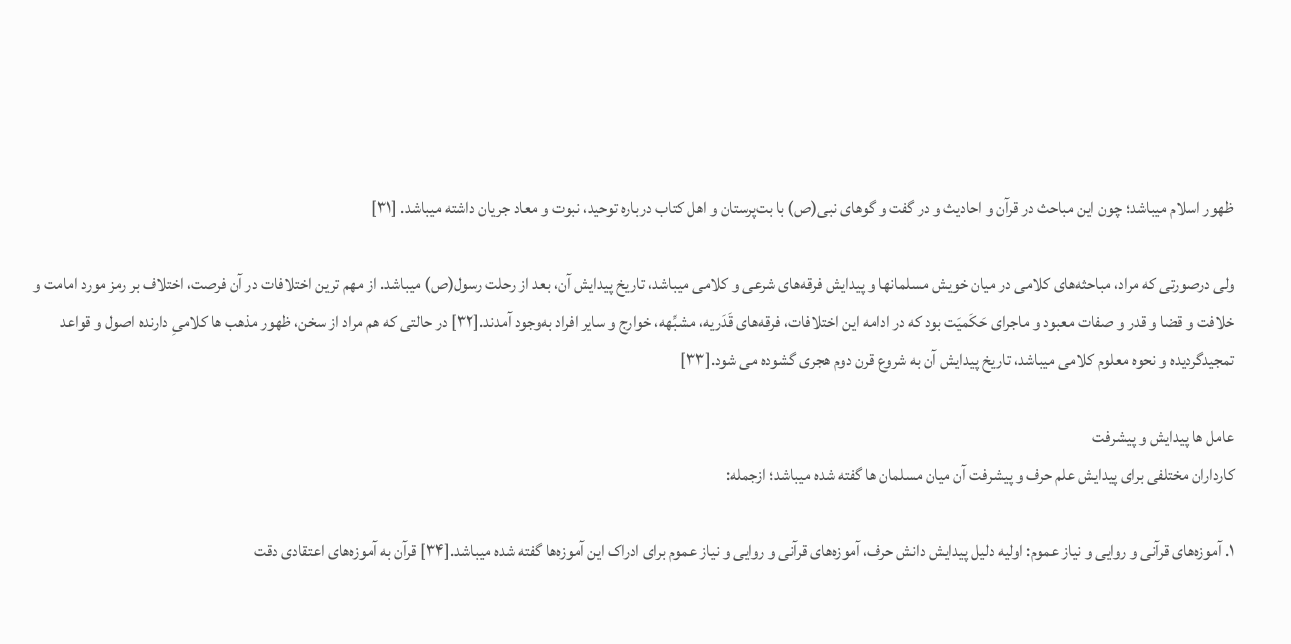ظهور اسلام میباشد؛ چون این مباحث در قرآن و احادیث و در گفت و گو‌های نبی(ص) با بت‌پرستان و اهل کتاب درباره توحید، نبوت و معاد جریان داشته میباشد. [۳۱]

ولی درصورتی که مراد، مباحثه‌های کلامی در میان خویش مسلمانها و پیدایش فرقه‌های شرعی و کلامی میباشد، تاریخ پیدایش آن، بعد از رحلت رسول(ص) میباشد. از مهم ترین اختلافات در آن فرصت، اختلاف بر رمز مورد امامت و خلافت و قضا و قدر و صفات معبود و ماجرای حَکَمیَت بود که در ادامه این اختلافات، فرقه‌های قَدَریه، مشبِّهه، خوارج و سایر افراد به‌وجود آمدند.[۳۲] در حالتی که هم مراد از سخن، ظهور مذهب ها کلامیِ دارنده اصول و قواعد تمجید‌گردیده و نحوه معلوم کلامی میباشد، تاریخ پیدایش آن به شروع قرن دوم هجری گشوده می شود.[۳۳]

عامل ها پیدایش و پیشرفت
کارداران مختلفی برای پیدایش علم حرف و پیشرفت آن میان مسلمان ها گفته شده میباشد؛ ازجمله:

۱. آموزه‌های قرآنی و روایی و نیاز عموم: اولیه دلیل پیدایش دانش حرف، آموزه‌های قرآنی و روایی و نیاز عموم برای ادراک این آموزه‌ها گفته شده میباشد.[۳۴] قرآن به آموزه‌های اعتقادی دقت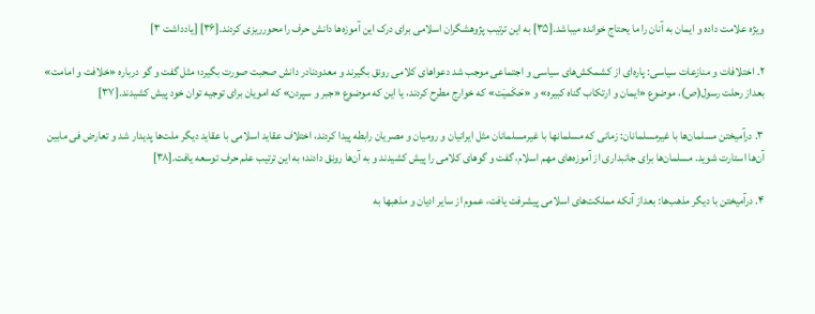ویژه علامت داده و ایمان به آنان را ما یحتاج خوانده میباشد.[۳۵] به این ترتیب پژوهشگران اسلامی برای درک این آموزه‌ها دانش حرف را محور‌ریزی کردند.[۳۶] [یادداشت ۳]

۲. اختلافات و منازعات سیاسی: پاره‌ای از کشمکش‌های سیاسی و اجتماعی موجب شد دعوا‌های کلامی رونق بگیرند و معدود‌نادر دانش صحبت صورت بگیرد؛ مثل گفت و گو درباره «خلافت و امامت» بعداز رحلت رسول(ص)، موضوع «ایمان و ارتکاب گناه کبیره» و «حَکَمیَت» که خوارج مطرح کردند، یا این که موضوع «جبر و سپردن» که امویان برای توجیه توان خود پیش کشیدند.[۳۷]

۳. درآمیختن مسلمان‌ها با غیرمسلمانان: زمانی که مسلمانها با غیرمسلمانان مثل ایرانیان و رومیان و مصریان رابطه پیدا کردند، اختلاف عقاید اسلامی با عقاید دیگر ملت‌ها پدیدار شد و تعارض فی مابین آن‌ها استارت شوید. مسلمان‌ها برای جانبداری از آموزه‌های مهم اسلام، گفت و گو‌های کلامی را پیش کشیدند و به آن‌ها رونق دادند؛ به این ترتیب علم حرف توسعه یافت.[۳۸]

۴. درآمیختن با دیگر مذهب‌ها: بعداز آنکه مملکت‌های اسلامی پیشرفت یافت، عموم از سایر ادیان و مذهبها به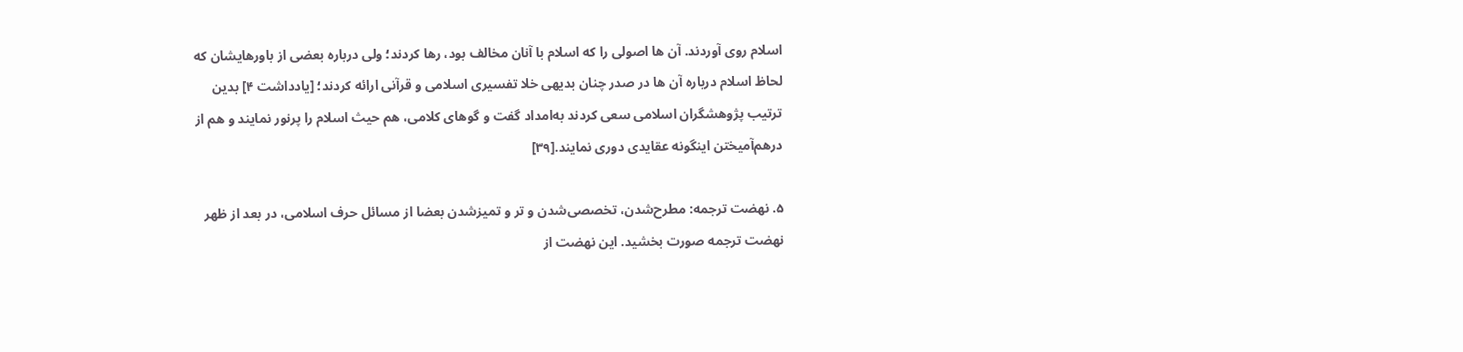اسلام روی آوردند. آن ها اصولی را که اسلام با آنان مخالف بود، رها کردند؛ ولی درباره بعضی از باورهایشان که لحاظ اسلام درباره آن ها در صدر چنان بدیهی خلا تفسیری اسلامی و قرآنی ارائه کردند؛ [یادداشت ۴] بدین ترتیب پژوهشگران اسلامی سعی کردند به‌امداد گفت و گو‌های کلامی، هم حیث اسلام را پر‌نور نمایند و هم از درهم‌آمیختن اینگونه عقایدی دوری نمایند.[۳۹]

۵. نهضت ترجمه: مطرح‌شدن، تخصصی‌شدن و تر و تمیز‌شدن بعضا از مسائل حرف اسلامی، در بعد از ظهر نهضت ترجمه صورت بخشید. این نهضت از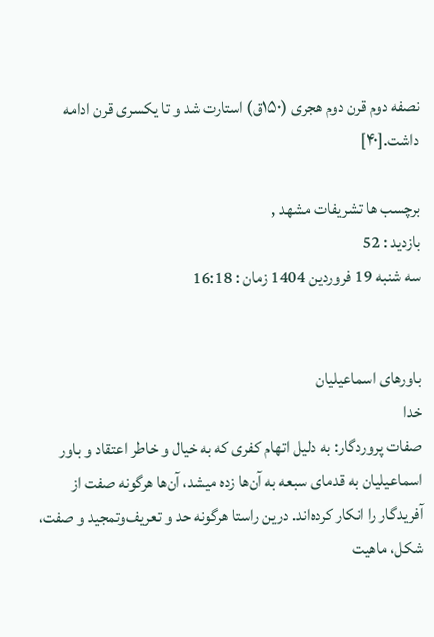نصفه دوم قرن دوم هجری (۱۵۰ق) استارت شد و تا یکسری قرن ادامه داشت.[۴۰]

برچسب ها تشریفات مشهد ,
بازدید : 52
سه شنبه 19 فروردين 1404 زمان : 16:18


باورهای اسماعیلیان
خدا
صفات پروردگار: به دلیل اتهام کفری که به خیال و خاطر اعتقاد و باور اسماعیلیان به قدمای سبعه به آن‌ها زده میشد، آن‌ها هرگونه صفت از آفریدگار را انکار کرده‌اند. درین راستا هرگونه حد و تعریف‌و‌تمجید و صفت، شکل، ماهیت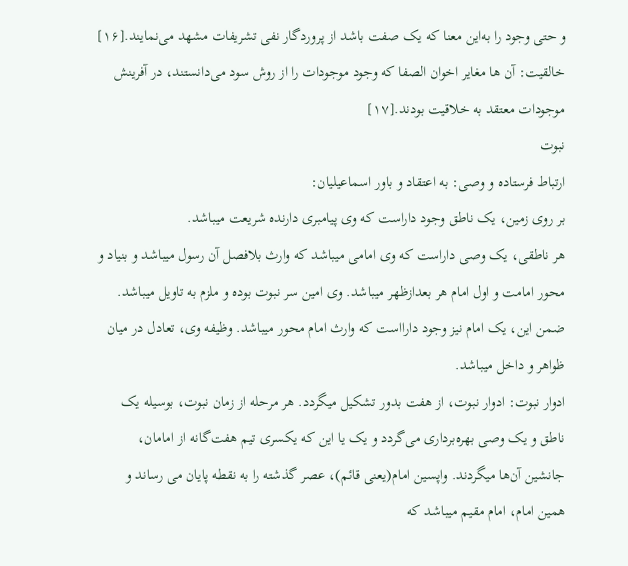و حتی وجود را به‌این معنا که یک صفت باشد از پروردگار نفی تشریفات مشهد می‌نمایند.[۱۶]
خالقیت: آن ها مغایر اخوان الصفا که وجود موجودات را از روش سود می‌دانستند، در آفرینش موجودات معتقد به خلاقیت بودند.[۱۷]
نبوت
ارتباط فرستاده و وصی: به اعتقاد و باور اسماعیلیان:
بر روی زمین، یک ناطق وجود داراست که وی پیامبری دارنده شریعت میباشد.
هر ناطقی، یک وصی داراست که وی امامی میباشد که وارث بلافصل آن رسول میباشد و بنیاد و محور امامت و اول امام هر بعدازظهر میباشد. وی امین سر نبوت بوده و ملزم به تاویل میباشد.
ضمن این، یک امام نیز وجود دارااست که وارث امام محور میباشد. وظیفه وی، تعادل در میان ظواهر و داخل میباشد.
ادوار نبوت: ادوار نبوت، از هفت بدور تشکیل میگردد. هر مرحله از زمان نبوت، بوسیله یک ناطق و یک وصی بهره‌برداری می‌گردد و یک یا این که یکسری تیم هفت‌گانه از امامان، جانشین آن‌ها میگردند. واپسین امام(یعنی قائم)، عصر گذشته را به نقطه پايان می رساند و همین امام، امام مقیم میباشد که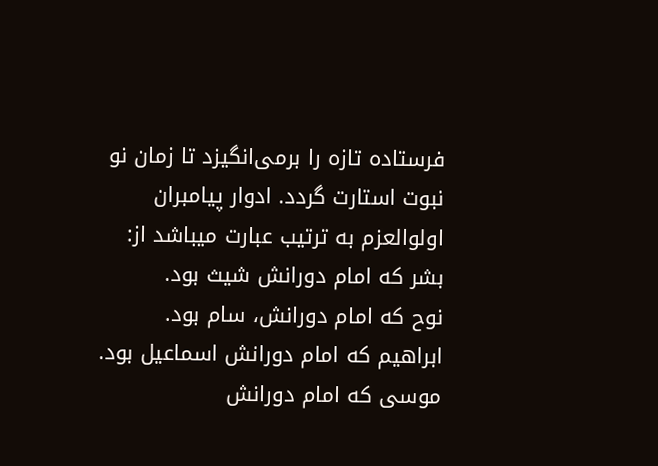فرستاده تازه را برمی‌انگیزد تا زمان نو نبوت استارت گردد. ادوار پیامبران اولوالعزم به ترتیب عبارت میباشد از:
بشر که امام دورانش شیث بود.
نوح که امام دورانش، سام بود.
ابراهیم که امام دورانش اسماعیل بود.
موسی که امام دورانش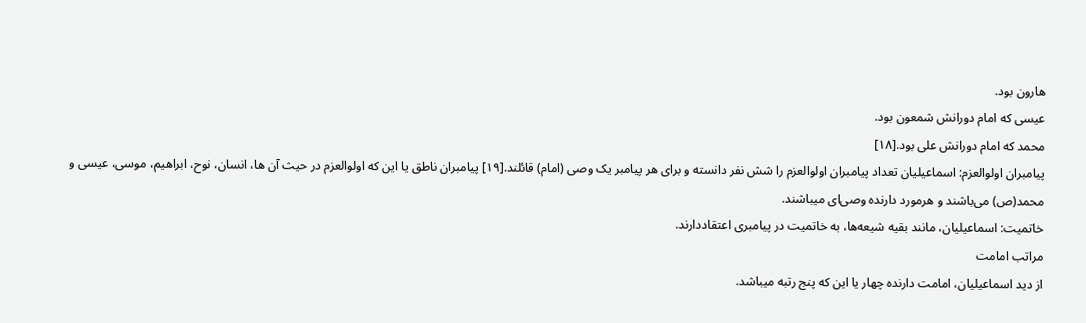هارون بود.
عیسی که امام دورانش شمعون بود.
محمد که امام دورانش علی بود.[۱۸]
پیامبران اولوالعزم: اسماعیلیان تعداد پیامبران اولوالعزم را شش نفر دانسته و برای هر پیامبر یک وصی (امام) قائلند.[۱۹] پیامبران ناطق یا این که اولوالعزم در حیث آن ها، انسان، نوح، ابراهیم، موسی، عیسی و محمد(ص) می‌باشند و هرمورد دارنده وصی‌ای میباشند.
خاتمیت: اسماعیلیان، مانند بقیه شیعه‌ها، به خاتمیت در پیامبری اعتقاددارند.
مراتب امامت
از دید اسماعیلیان، امامت دارنده چهار یا این که پنج رتبه میباشد.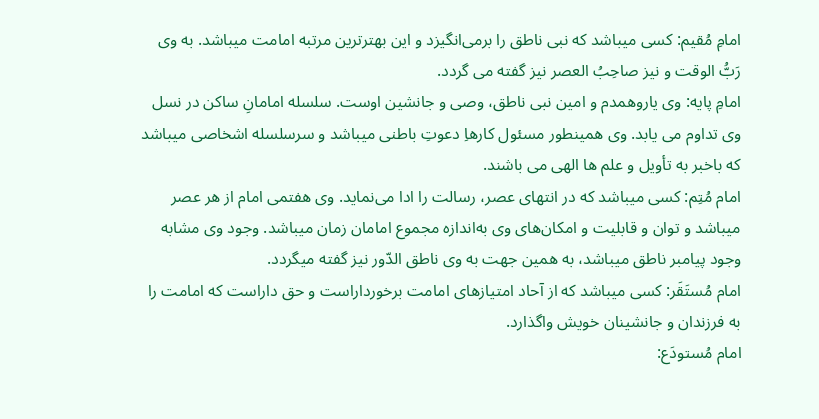امامِ مُقیم: کسی میباشد که نبی ناطق را برمی‌انگیزد و این بهتر‌ترین مرتبه امامت میباشد. به وی رَبُّ الوقت و نیز صاحِبُ العصر نیز گفته می گردد.
امامِ پایه: وی یاروهمدم و امین نبی ناطق، وصی و جانشین اوست. سلسله امامانِ ساکن در نسل وی تداوم می یابد. وی همینطور مسئول کارهاِ دعوتِ باطنی میباشد و سرسلسله اشخاصی میباشد که باخبر به تأویل و علم ها الهی می باشند.
امام مُتِم: کسی میباشد که در انتهای عصر،‌ رسالت را ادا می‌نماید. وی هفتمی امام از هر عصر میباشد و توان و قابلیت و امکان‌های وی به‌اندازه مجموع امامان زمان میباشد. وجود وی مشابه وجود پیامبر ناطق میباشد، به همین جهت به وی ناطق الدّور نیز گفته میگردد.
امام مُستَقَر: کسی میباشد که از آحاد امتیازهای امامت برخوردار‌است و حق داراست که امامت را به فرزندان و جانشینان خویش واگذارد.
امام مُستودَع: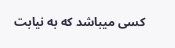کسی میباشد که به نیابت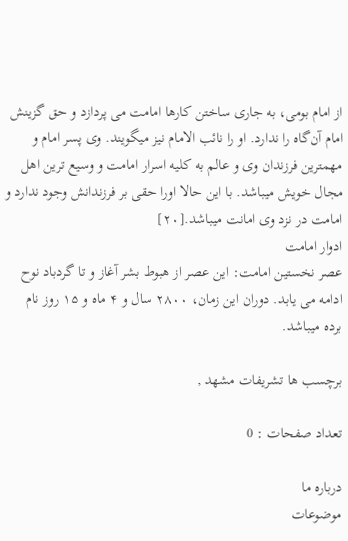از امام بومی، به جاری ساختن کارها امامت می پردازد و حق گزینش امام آن‌گاه را ندارد. او را نائب الامام نیز میگویند. وی پسر امام و مهمترین فرزندان وی و عالم به کلیه اسرار امامت و وسیع ترین اهل مجال خویش میباشد. با این حالا اورا حقی بر فرزندانش وجود ندارد و امامت در نزد وی امانت میباشد.[۲۰]
ادوار امامت
عصر نخستین امامت: این عصر از هبوط بشر آغاز و تا گردباد نوح ادامه می یابد. دوران این زمان، ۲۸۰۰ سال و ۴ ماه و ۱۵ روز نام برده میباشد.

برچسب ها تشریفات مشهد ,

تعداد صفحات : 0

درباره ما
موضوعات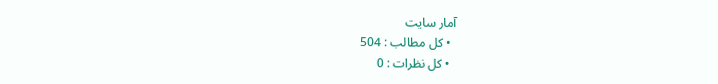آمار سایت
  • کل مطالب : 504
  • کل نظرات : 0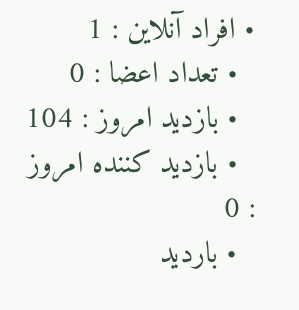• افراد آنلاین : 1
  • تعداد اعضا : 0
  • بازدید امروز : 104
  • بازدید کننده امروز : 0
  • باردید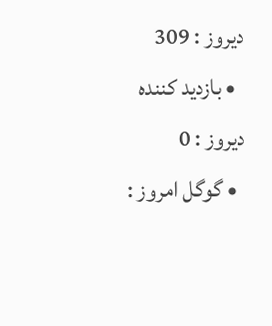دیروز : 309
  • بازدید کننده دیروز : 0
  • گوگل امروز :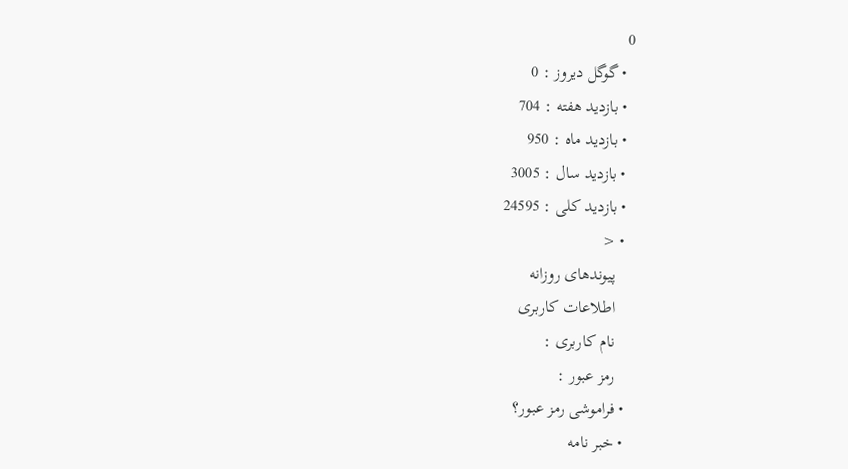0
  • گوگل دیروز : 0
  • بازدید هفته : 704
  • بازدید ماه : 950
  • بازدید سال : 3005
  • بازدید کلی : 24595
  • <
    پیوندهای روزانه
    اطلاعات کاربری
    نام کاربری :
    رمز عبور :
  • فراموشی رمز عبور؟
  • خبر نامه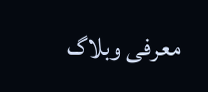معرفی وبلاگ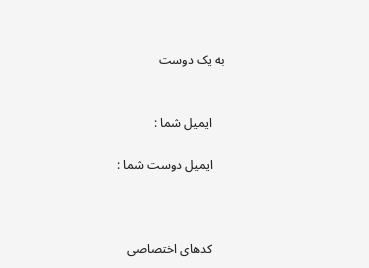به یک دوست


    ایمیل شما :

    ایمیل دوست شما :



    کدهای اختصاصی